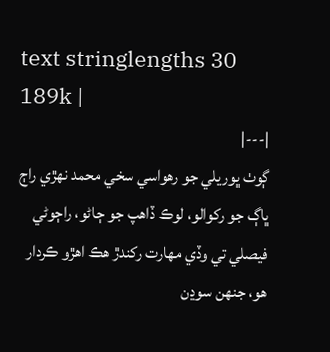text stringlengths 30 189k |
|---|
ڳوٺ ڀوريلي جو رهواسي سخي محمد نھڙي راڄ ڀاڳ جو رکوالو، لوڪ ڏاھپ جو ڄاڻو، راڄوڻي فيصلي تي وڏي مھارت رکندڙ ھڪ اھڙو ڪردار ھو، جنھن سوڍن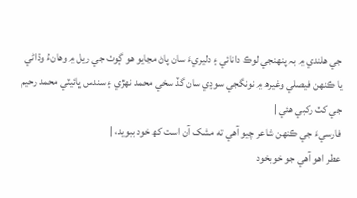جي ھلندي ۾ بہ پنھنجي لوڪ دانائي ۽ دليريءَ سان پاڻ مڃايو ھو ڳوٺ جي ريل ۾ وھانءُ وڌاڻي يا ڪنھن فيصلي وغيرھ ۾ نونگجي سوڍي سان گڏ سخي محمد نھڙي ۽ سندس ڀائيٽي محمد رحيم جي کٽ رکبي ھئي |
فارسيءَ جي ڪنھن شاعر چيو آھي ته مشک آن است کھ خود ببويد، |
عطر اھو آھي جو خوبخود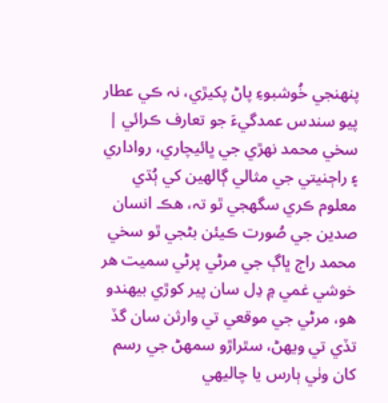پنھنجي خُوشبوءِ پاڻ پکيڙي، نہ ڪي عطار پيو سندس عمدگيءَ جو تعارف ڪرائي |
سخي محمد نھڙي جي ڀائيچاري، رواداري ۽ راڄنيتي جي مثالي ڳالھين کي ٻُڌي معلوم ڪري سگهجي ٿو تہ، ھڪ انسان صدين جي صُورت ڪيئن بڻجي ٿو سخي محمد راڄ ڀاڳ جي مرڻي پرڻي سميت ھر خوشي غمي ۾ دِل سان پير کوڙي بيھندو ھو، مرڻي جي موقعي تي وارثن سان گڏ تڏي تي ويھڻ، سٿراڙو سمھڻ جي رسم کان وٺي ٻارس يا چاليھي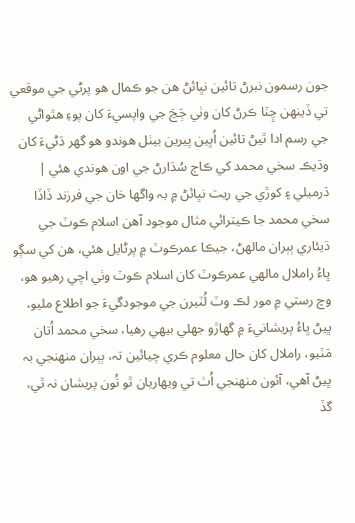جون رسمون نبرڻ تائين نڀائڻ ھن جو ڪمال ھو پرڻي جي موقعي تي ڏينھن چِٽا ڪرڻ کان وٺي ڄَڃَ جي واپسيءَ کان پوءِ هٿواڻي جي رسم ادا ٿيڻ تائين اُڀين پيرين بيٺل ھوندو ھو گهر ڌڻيءَ کان وڌيڪ سخي محمد کي ڪاڄ سُڌارڻ جي اون ھوندي ھئي |
ڌرميلي ۽ کوڙي جي ريت نڀائڻ ۾ بہ واگها خان جي فرزند ڏاڏا سخي محمد جا ڪيترائي مثال موجود آھن اسلام ڪوٽ جي ڌيئاري ٻٻران مالهڻ، جيڪا عمرڪوٽ ۾ پرڻايل ھئي، ھن کي سڳو ڀاءُ راملال مالهي عمرڪوٽ کان اسلام ڪوٽ وٺي اچي رهيو ھو، وچ رستي ۾ مور لڪ وٽ لُٽيرن جي موجودگيءَ جو اطلاع مليو، ڀيڻ ڀاءُ پريشانيءَ ۾ گهاڙو جهلي بيھي رهيا، سخي محمد اُتان مَٽيو، راملال کان حال معلوم ڪري چيائين تہ، ٻٻران منھنجي بہ ڀيڻ آھي، آئون منھنجي اُٺ تي ويھاريان ٿو تُون پريشان نہ ٿي، گڏ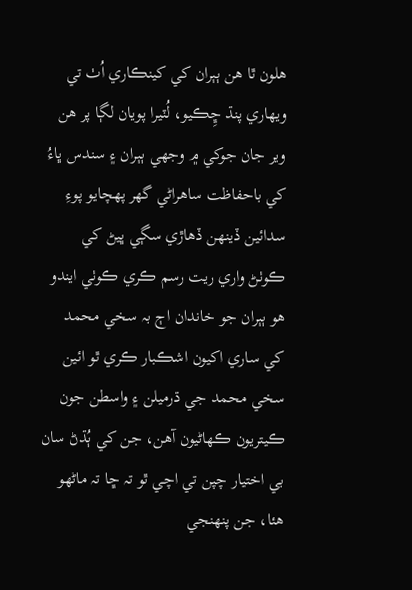ھلون ٿا ھن ٻٻران کي کينڪاري اُٺ تي ويھاري پنڌ ڇِڪيو، لُٽيرا پويان لڳا پر ھن وير جان جوکي ۾ وجهي ٻٻران ۽ سندس ڀاءُ کي باحفاظت ساھراڻي گهر پھچايو پوءِ سدائين ڏينھن ڏھاڙي سڳي ڀيڻ کي ڪوٺڻ واري ريت رسم ڪري ڪوٺي ايندو ھو ٻٻران جو خاندان اڄ بہ سخي محمد کي ساري اکيون اشڪبار ڪري ٿو ائين سخي محمد جي ڌرميلن ۽ واسطن جون ڪيتريون ڪھاڻيون آھن، جن کي ٻُڌڻ سان بي اختيار چپن تي اچي ٿو تہ ڇا تہ ماڻهو ھئا، جن پنھنجي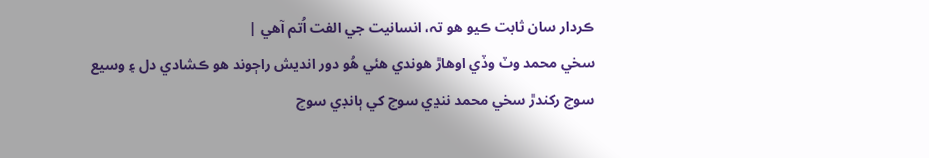ڪردار سان ثابت ڪيو ھو تہ، انسانيت جي الفت اُتم آھي |
سخي محمد وٽ وڏي اوھاڙ ھوندي ھئي ھُو دور انديش راڄوند ھو ڪشادي دل ۽ وسيع سوچ رکندڙ سخي محمد ننڍي سوچ کي ٻانڊي سوچ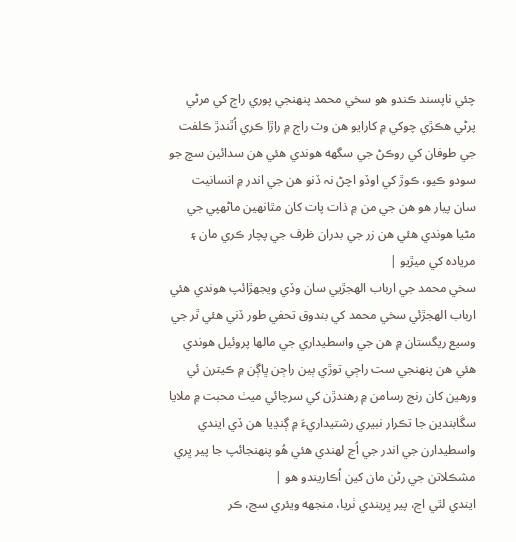چئي ناپسند ڪندو ھو سخي محمد پنھنجي پوري راڄ کي مرڻي پرڻي هڪڙي چوکي ۾ کارايو ھن وٽ راڄ ۾ راڙا ڪري اُٿندڙ ڪلفت جي طوفان کي روڪڻ جي سگهه ھوندي ھئي ھن سدائين سچ جو سودو ڪيو، ڪوڙ کي اوڏو اچڻ نہ ڏنو ھن جي اندر ۾ انسانيت سان پيار ھو ھن جي من ۾ ذات پات کان مٿانھين ماڻهپي جي مڻيا ھوندي ھئي ھن زر جي بدران ظرف جي پچار ڪري مان ۽ مريادہ کي ميڙيو |
سخي محمد جي ارباب الهجڙيي سان وڏي ويجھڙائپ ھوندي ھئي ارباب الهجڙئي سخي محمد کي بندوق تحفي طور ڏني ھئي ٿر جي وسيع ريگستان ۾ ھن جي واسطيداري جي مالها پروئيل ھوندي ھئي ھن پنھنجي ست راڄي توڙي ٻين راڄن ڀاڳن ۾ ڪيترن ئي ورهين کان رنج رسامن ۾ رهندڙن کي سرچائي ميٺ محبت ۾ ملايا سڱابندين جا تڪرار نبيري رشتيداريءَ ۾ ڳنڍيا ھن ڏي ايندي واسطيدارن جي اندر جي اُڃ لھندي ھئي ھُو پنھنجائپ جا پير ڀري مشڪلاتن جي رڻن مان کين اُڪاريندو ھو |
ايندي لٿي اڃ، پير ڀريندي ٺريا، منجهه ويئري سڃ، ڪر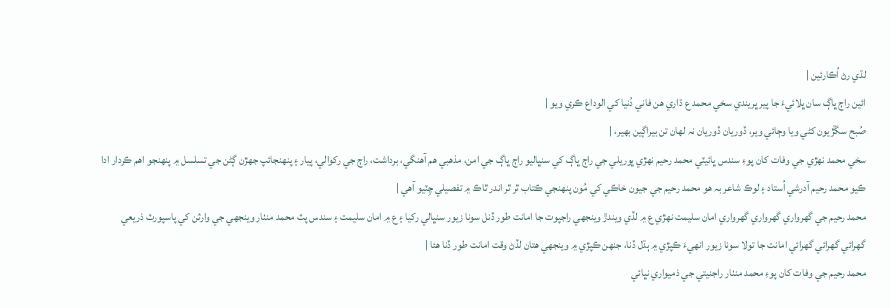لڌي رڻ اُڪارئين |
ائين راڄ ڀاڳ سان ڀلائيءَ جا پير ڀريندي سخي محمد ع ڌاري ھن فاني دُنيا کي الوداع ڪري ويو |
صُبح سڱڙيون کڻي ويا وڄائي وير، ڏوريان ڏوريان نہ لھان تن بيراڳين بهير، |
سخي محمد نھڙي جي وفات کان پوءِ سندس ڀائيٽي محمد رحيم نھڙي ڀوريلي جي راڄ ڀاڳ کي سنڀاليو راڄ ڀاڳ جي امن، مذھبي ھم آھنگي، برداشت، راڄ جي رکوالي، پيار ۽ پنھنجائپ جھڙن ڳڻن جي تسلسل ۾ پنھنجو اھم ڪردار ادا ڪيو محمد رحيم آدرشي اُستاد ۽ لوڪ شاعر بہ ھو محمد رحيم جي جيون خاڪي کي مُون پنھنجي ڪتاب ٿر ٿر اندر ٿاڪ ۾ تفصيلي چِٽيو آھي |
محمد رحيم جي گهرواري گھرواري گهرواري امان سليمت نھڙي ع ۾ لڏي ويندڙ وينجهي راجپوت جا امانت طور ڏنل سونا زيور سنڀالي رکيا ۽ ع ۾ امان سليمت ۽ سندس پٽ محمد منٺار وينجهي جي وارثن کي پاسپورٽ ذريعي گهرائي گھرائي گهرائي امانت جا تولا سونا زيور انهيءَ ڪپڙي ۾ ٻڌل ڏنا، جنھن ڪپڙي ۾ وينجهي ھتان لڏڻ وقت امانت طور ڏنا ھئا |
محمد رحيم جي وفات کان پوءِ محمد منٺار راجنيتي جي ذميواري نڀائي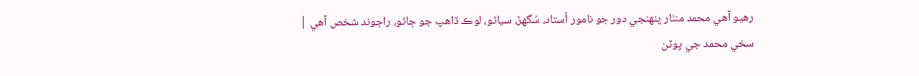رهيو آھي محمد منٺار پنھنجي دور جو نامور اُستاد، سُگهڙ، سياڻو، لوڪ ڏاھپ جو ڄاڻو، راڄوند شخص آھي |
سخي محمد جي پوٽن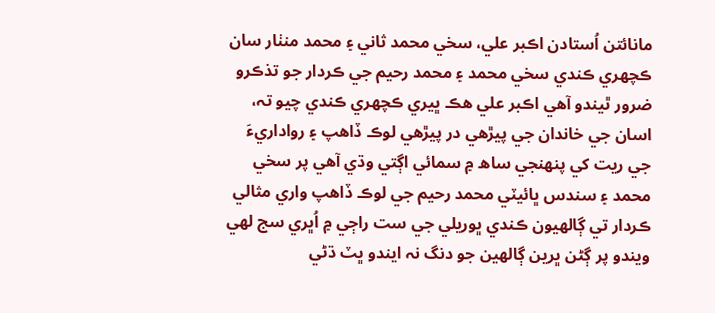مانائتن اُستادن اڪبر علي، سخي محمد ثاني ۽ محمد منٺار سان ڪچھري ڪندي سخي محمد ۽ محمد رحيم جي ڪردار جو تذڪرو ضرور ٿيندو آھي اڪبر علي ھڪ ڀيري ڪچھري ڪندي چيو تہ، اسان جي خاندان جي پيڙهي در پيڙهي لوڪ ڏاھپ ۽ رواداريءَ جي ريت کي پنھنجي ساھ ۾ سمائي اڳتي وڌي آھي پر سخي محمد ۽ سندس ڀائيٽي محمد رحيم جي لوڪ ڏاھپ واري مثالي ڪردار تي ڳالهيون ڪندي ڀوريلي جي ست راڄي ۾ اُڀري سج لهي ويندو پر ڳڻن ڀرين ڳالھين جو دنگ نہ ايندو ڀٽ ڌڻي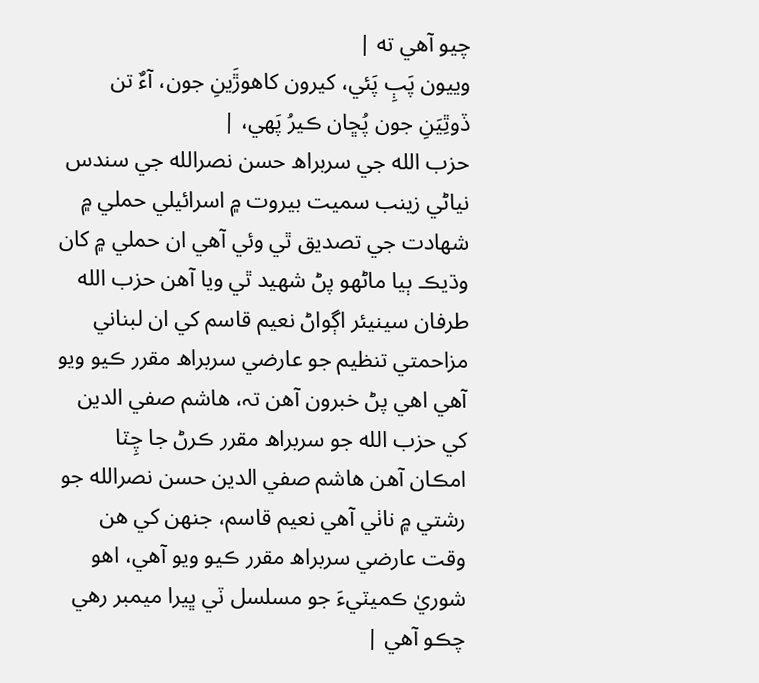چيو آھي ته |
وييون پَٻِ پَئي، کيرون کاھوڙَينِ جون، آءٌ تن ڏوٿِيَنِ جون پُڇان ڪيرُ پَھي، |
حزب الله جي سربراھ حسن نصرالله جي سندس نياڻي زينب سميت بيروت ۾ اسرائيلي حملي ۾ شھادت جي تصديق ٿي وئي آھي ان حملي ۾ کان وڌيڪ ٻيا ماڻهو پڻ شھيد ٿي ويا آھن حزب الله طرفان سينيئر اڳواڻ نعيم قاسم کي ان لبناني مزاحمتي تنظيم جو عارضي سربراھ مقرر ڪيو ويو آھي اھي پڻ خبرون آھن تہ، ھاشم صفي الدين کي حزب الله جو سربراھ مقرر ڪرڻ جا چِٽا امڪان آھن ھاشم صفي الدين حسن نصرالله جو رشتي ۾ ناٺي آھي نعيم قاسم، جنھن کي ھن وقت عارضي سربراھ مقرر ڪيو ويو آھي، اھو شوريٰ ڪميٽيءَ جو مسلسل ٽي ڀيرا ميمبر رهي چڪو آھي |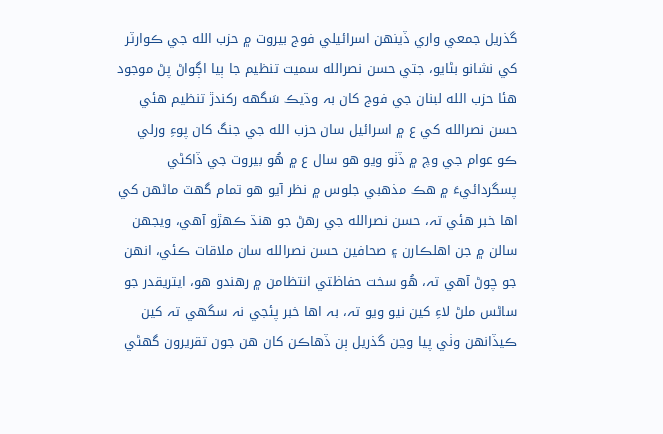گذريل جمعي واري ڏينھن اسرائيلي فوج بيروت ۾ حزب الله جي ڪوارٽر کي نشانو بڻايو، جتي حسن نصرالله سميت تنظيم جا ٻيا اڳواڻ پڻ موجود ھئا حزب الله لبنان جي فوج کان بہ وڌيڪ سَگهه رکندڙ تنظيم ھئي حسن نصرالله کي ع ۾ اسرائيل سان حزب الله جي جنگ کان پوءِ ورلي ڪو عوام جي وچ ۾ ڏٺو ويو ھو سال ع ۾ ھُو بيروت جي ڏاکڻي پسگردائيءَ ۾ ھڪ مذھبي جلوس ۾ نظر آيو ھو تمام گهٽ ماڻهن کي اھا خبر ھئي تہ، حسن نصرالله جي رهڻ جو ھنڌ ڪھڙو آھي، ويجهن سالن ۾ جن اھلڪارن ۽ صحافين حسن نصرالله سان ملاقات ڪئي، انهن جو چوڻ آھي تہ، ھُو سخت حفاظتي انتظامن ۾ رهندو ھو، ايتريقدر جو ساڻس ملڻ لاءِ کين نيو ويو تہ، بہ اھا خبر پئجي نہ سگهي تہ کين ڪيڏانھن وٺي پيا وڃن گذريل ٻن ڏھاڪن کان ھن جون تقريرون گهڻي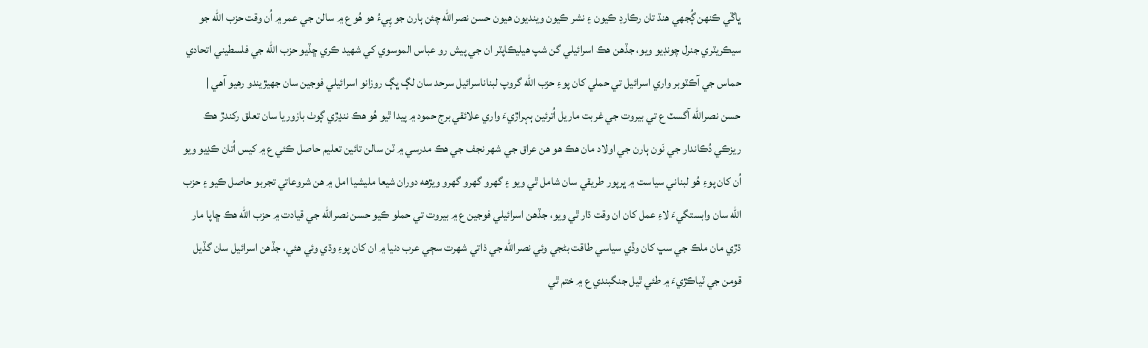ڀاڱي ڪنھن ڳُجهي ھنڌ تان رڪارڊ ڪيون ۽ نشر ڪيون وينديون ھيون حسن نصرالله چئن ٻارن جو پِيءُ ھو ھُو ع ۾ سالن جي عمر ۾ اُن وقت حزب الله جو سيڪريٽري جنرل چونڊيو ويو، جڏهن ھڪ اسرائيلي گن شپ ھيليڪاپٽر ان جي پيش رو عباس الموسوي کي شھيد ڪري ڇڏيو حزب الله جي فلسطيني اتحادي حماس جي آڪٽوبر واري اسرائيل تي حملي کان پوءِ حزب الله گروپ لبناناسرائيل سرحد سان لڳ ڀڳ روزانو اسرائيلي فوجين سان جهيڙيندو رهيو آھي |
حسن نصرالله آگسٽ ع تي بيروت جي غربت ماريل اُترئين ٻہراڙيءَ واري علائقي برج حمود ۾ پيدا ٿيو ھُو ھڪ ننڍڙي ڳوٺ بازوريا سان تعلق رکندڙ ھڪ ريزڪي دُڪاندار جي نَون ٻارن جي اولاد مان ھڪ ھو ھن عراق جي شھر نجف جي ھڪ مدرسي ۾ ٽن سالن تائين تعليم حاصل ڪئي ع ۾ کيس اُتان ڪڍيو ويو اُن کان پوءِ ھُو لبناني سياست ۾ ڀرپور طريقي سان شامل ٿي ويو ۽ گهرو گھرو گهرو ويڙهه دوران شيعا مليشيا امل ۾ ھن شروعاتي تجربو حاصل ڪيو ۽ حزب الله سان وابستگيءَ لاءِ عمل کان ان وقت ڌار ٿي ويو، جڏهن اسرائيلي فوجين ع ۾ بيروت تي حملو ڪيو حسن نصرالله جي قيادت ۾ حزب الله ھڪ ڇاپا مار ڌڙي مان ملڪ جي سڀ کان وڏي سياسي طاقت بڻجي وئي نصرالله جي ذاتي شھرت سڄي عرب دنيا ۾ ان کان پوءِ وڌي وئي ھئي، جڏهن اسرائيل سان گڏيل قومن جي ٽياڪڙيءَ ۾ طئي ٿيل جنگبندي ع ۾ ختم ٿي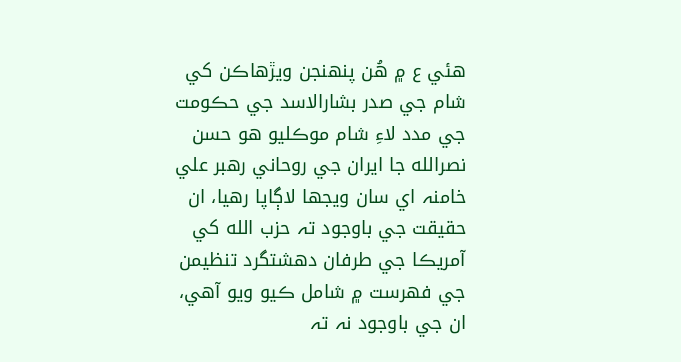ھئي ع ۾ ھُن پنھنجن ويڙهاڪن کي شام جي صدر بشارالاسد جي حڪومت جي مدد لاءِ شام موڪليو ھو حسن نصرالله جا ايران جي روحاني رهبر علي خامنہ اي سان ويجها لاڳاپا رهيا، ان حقيقت جي باوجود تہ حزب الله کي آمريڪا جي طرفان دھشتگرد تنظيمن جي فھرست ۾ شامل ڪيو ويو آھي، ان جي باوجود نہ تہ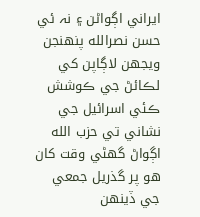ايراني اڳواڻن ۽ نہ ئي حسن نصرالله پنھنجن ويجهن لاڳاپن کي لڪائڻ جي ڪوشش ڪئي اسرائيل جي نشاني تي حزب الله اڳواڻ گهڻي وقت کان ھو پر گذريل جمعي جي ڏينھن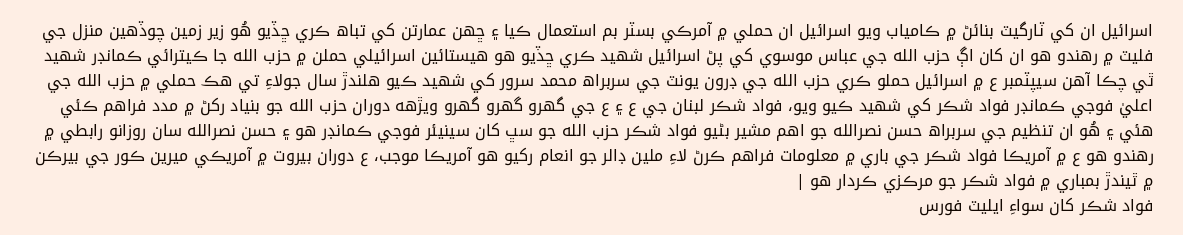اسرائيل ان کي ٽارگيٽ بنائڻ ۾ ڪامياب ويو اسرائيل ان حملي ۾ آمرڪي بسٽر بم استعمال ڪيا ۽ ڇھن عمارتن کي تباھ ڪري ڇڏيو ھُو زير زمين چوڏهين منزل جي فليٽ ۾ رهندو ھو ان کان اڳ حزب الله جي عباس موسوي کي پڻ اسرائيل شھيد ڪري ڇڏيو ھو ھيستائين اسرائيلي حملن ۾ حزب الله جا ڪيترائي ڪمانڊر شھيد ٿي چڪا آھن سيپٽمبر ع ۾ اسرائيل حملو ڪري حزب الله جي ڊرون يونٽ جي سربراھ محمد سرور کي شھيد ڪيو ھلندڙ سال جولاءِ تي ھڪ حملي ۾ حزب الله جي اعليٰ فوجي ڪمانڊر فواد شڪر کي شھيد ڪيو ويو، فواد شڪر لبنان جي ع ۽ ع جي گهرو گھرو گهرو ويڙهه دوران حزب الله جو بنياد رکڻ ۾ مدد فراھم ڪئي ھئي ۽ ھُو ان تنظيم جي سربراھ حسن نصرالله جو اھم مشير بڻيو فواد شڪر حزب الله جو سڀ کان سينيئر فوجي ڪمانڊر ھو ۽ حسن نصرالله سان روزانو رابطي ۾ رهندو ھو ع ۾ آمريڪا فواد شڪر جي باري ۾ معلومات فراھم ڪرڻ لاءِ ملين ڊالر جو انعام رکيو ھو آمريڪا موجب، ع دوران بيروت ۾ آمريڪي ميرين ڪور جي بيرڪن ۾ ٿيندڙ بمباري ۾ فواد شڪر جو مرڪزي ڪردار ھو |
فواد شڪر کان سواءِ ايليٽ فورس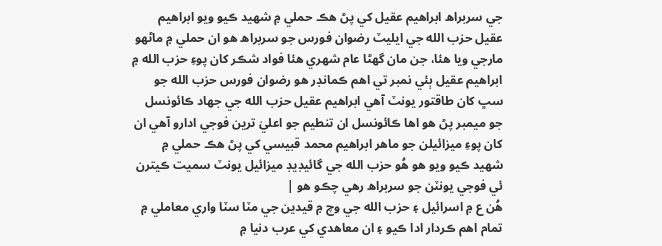جي سربراھ ابراھيم عقيل کي پڻ ھڪ حملي ۾ شھيد ڪيو ويو ابراھيم عقيل حزب الله جي ايليٽ رضوان فورس جو سربراھ ھو ان حملي ۾ ماڻهو مارجي ويا ھئا، جن مان گهڻا عام شھري ھئا فواد شڪر کان پوءِ حزب الله ۾ ابراھيم عقيل ٻئي نمبر تي اھم ڪمانڊر ھو رضوان فورس حزب الله جو سڀ کان طاقتور يونٽ آھي ابراھيم عقيل حزب الله جي جھاد ڪائونسل جو ميمبر پڻ ھو اھا ڪائونسل ان تنطيم جو اعليٰ ترين فوجي ادارو آھي ان کان پوءِ ميزائيلن جو ماھر ابراھيم محمد قبيسي کي پڻ ھڪ حملي ۾ شھيد ڪيو ويو ھو ھُو حزب الله جي گائيڊيڊ ميزائيل يونٽ سميت ڪيترن ئي فوجي يونٽن جو سربراھ رهي چڪو ھو |
ھُن ع ۾ اسرائيل ۽ حزب الله جي وچ ۾ قيدين جي مٽا سٽا واري معاملي ۾ تمام اھم ڪردار ادا ڪيو ۽ ان معاھدي کي عرب دنيا ۾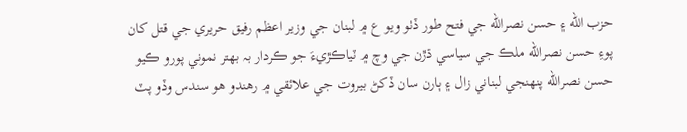حزب الله ۽ حسن نصرالله جي فتح طور ڏٺو ويو ع ۾ لبنان جي وزير اعظم رفيق حريري جي قتل کان پوءِ حسن نصرالله ملڪ جي سياسي ڌڙن جي وچ ۾ ٽياڪڙيءَ جو ڪردار بہ بهتر نموني پورو ڪيو حسن نصرالله پنھنجي لبناني زال ۽ ٻارن سان ڏکڻ بيروت جي علائقي ۾ رهندو ھو سندس وڏو پٽ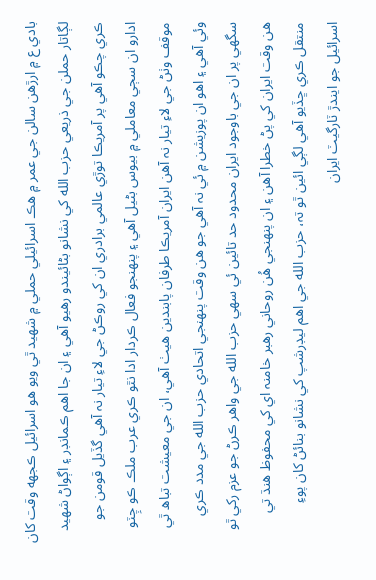بادي ع ۾ ارڙهن سالن جي عمر ۾ ھڪ اسرائيلي حملي ۾ شھيد ٿي ويو ھو اسرائيل ڪجھه وقت کان لڳاتار حملن جي ذريعي حزب الله کي نشانو بڻائيندو رهيو آھي ۽ ان جا اھم ڪمانڊر ۽ اڳواڻ شھيد ڪري چڪو آھي پر آمريڪا توڙي عالمي برادري ان کي روڪڻ جي لاءِ تيار نہ آھي گڏيل قومن جو ادارو ان سڄي معاملي ۾ بيوس بڻيل آھي ۽ پنھنجو فعال ڪردار ادا نٿو ڪري عرب ملڪ ڪو چِٽو موقف وٺڻ جي لاءِ تيار نہ آھن ايران آمريڪا طرفان پابندين ھيٺ آھي، ان جي معيشت تباھ ٿي وئي آھي ۽ اھو ان پوزيشن ۾ ئي نہ آھي جو ھن وقت پنھنجي اتحادي حزب الله جي مدد ڪري سگهي پر ان جي باوجود ايران محدود حد تائين ئي سھي حزب الله جي واھر ڪرڻ جو عزم رکي ٿو ھن وقت ايران کي پڻ خطرا آھن ۽ ان پنھنجي ھُن روحاني رهبر خامنہ اي کي محفوظ ھنڌ تي منتقل ڪري ڇڏيو آھي لڳي ائين ٿو تہ، حزب الله جي اھم ليڊرشپ کي نشانو بنائڻ کان پوءِ اسرائيل جو ايندڙ ٽارگيٽ ايران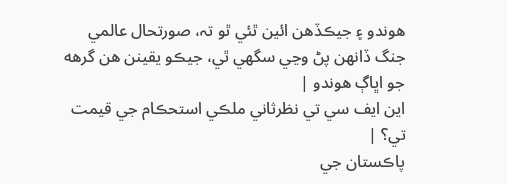ھوندو ۽ جيڪڏھن ائين ٿئي ٿو تہ، صورتحال عالمي جنگ ڏانھن پڻ وڃي سگهي ٿي، جيڪو يقينن ھن گرهه جو اڀاڳ ھوندو |
اين ايف سي تي نظرثاني ملڪي استحڪام جي قيمت تي؟ |
پاڪستان جي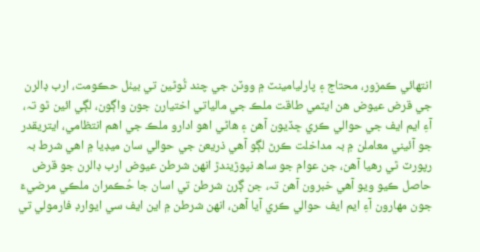انتھائي ڪمزور، محتاج ۽ پارليامينٽ ۾ ووٽن جي چند ٿُوڻين تي بيٺل حڪومت، ارب ڊالرن جي قرض عيوض ھن ايٽمي طاقت ملڪ جي مالياتي اختيارن جون واڳون، لڳي ائين ٿو تہ، آءِ ايم ايف جي حوالي ڪري ڇڏيون آھن ۽ ھاڻي اھو ادارو ملڪ جي اھم انتظامي، ايتريقدر جو آئيني معاملن ۾ بہ مداخلت ڪرڻ لڳو آھي ذريعن جي حوالي سان ميڊيا ۾ اھي شرط بہ رپورٽ ٿي رهيا آھن، جن عوام جو ساھ نپوڙيندڙ انهن شرطن عيوض ارب ڊالرن جو قرض حاصل ڪيو ويو آھي خبرون آھن تہ، جن ڳرن شرطن تي اسان جا حُڪمران ملڪي مرضيءَ جون مھارون آءِ ايم ايف حوالي ڪري آيا آھن، انهن شرطن ۾ اين ايف سي ايوارڊ فارمولي تي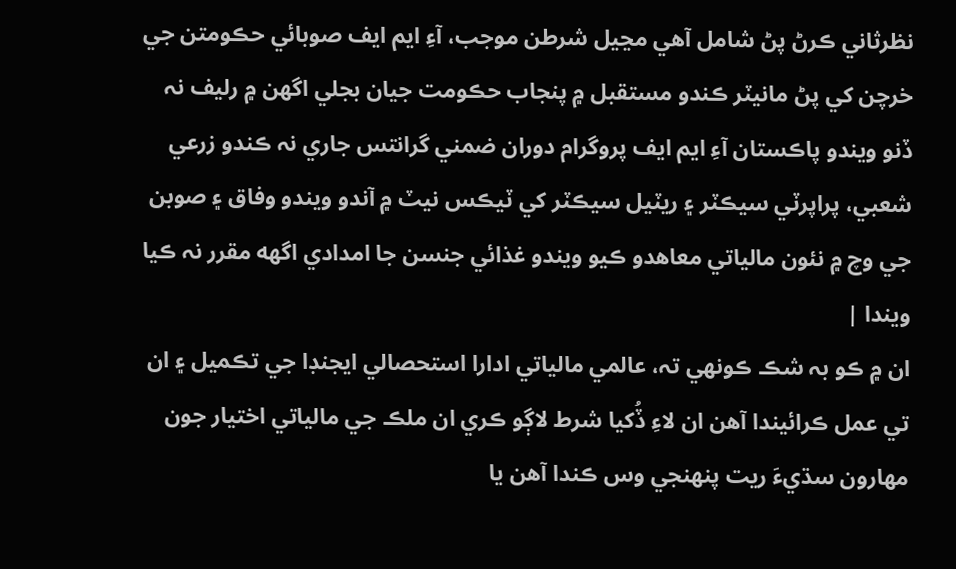نظرثاني ڪرڻ پڻ شامل آھي مڃيل شرطن موجب، آءِ ايم ايف صوبائي حڪومتن جي خرچن کي پڻ مانيٽر ڪندو مستقبل ۾ پنجاب حڪومت جيان بجلي اگهن ۾ رليف نہ ڏنو ويندو پاڪستان آءِ ايم ايف پروگرام دوران ضمني گرانتس جاري نہ ڪندو زرعي شعبي، پراپرٽي سيڪٽر ۽ ريٽيل سيڪٽر کي ٽيڪس نيٽ ۾ آندو ويندو وفاق ۽ صوبن جي وچ ۾ نئون مالياتي معاھدو ڪيو ويندو غذائي جنسن جا امدادي اگهه مقرر نہ ڪيا ويندا |
ان ۾ ڪو بہ شڪ ڪونهي تہ، عالمي مالياتي ادارا استحصالي ايجنڊا جي تڪميل ۽ ان تي عمل ڪرائيندا آھن ان لاءِ ڏُکيا شرط لاڳو ڪري ان ملڪ جي مالياتي اختيار جون مھارون سڌيءَ ريت پنھنجي وس ڪندا آھن يا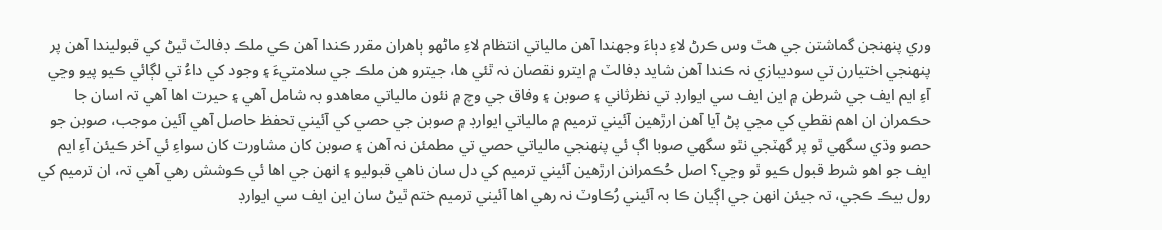وري پنھنجن گماشتن جي ھٿ وس ڪرڻ لاءِ دٻاءَ وجهندا آھن مالياتي انتظام لاءِ ماڻهو ٻاھران مقرر ڪندا آھن ڪي ملڪ ڊفالٽ ٿيڻ کي قبوليندا آھن پر پنھنجي اختيارن تي سوديبازي نہ ڪندا آھن شايد ڊفالٽ ۾ ايترو نقصان نہ ٿئي ھا، جيترو ھن ملڪ جي سلامتيءَ ۽ وجود کي داءُ تي لڳائي ڪيو پيو وڃي آءِ ايم ايف جي شرطن ۾ اين ايف سي ايوارڊ تي نظرثاني ۽ صوبن ۽ وفاق جي وچ ۾ نئون مالياتي معاھدو بہ شامل آھي ۽ حيرت اھا آھي تہ اسان جا حڪمران ان اھم نقطي کي مڃي پڻ آيا آھن ارڙهين آئيني ترميم ۾ مالياتي ايوارڊ ۾ صوبن جي حصي کي آئيني تحفظ حاصل آھي آئين موجب، صوبن جو حصو وڌي سگهي ٿو پر گهٽجي نٿو سگهي صوبا اڳ ئي پنھنجي مالياتي حصي تي مطمئن نہ آھن ۽ صوبن کان مشاورت کان سواءِ ئي آخر ڪيئن آءِ ايم ايف جو اھو شرط قبول ڪيو ٿو وڃي؟ اصل حُڪمرانن ارڙهين آئيني ترميم کي دل سان ناھي قبوليو ۽ انهن جي اھا ئي ڪوشش رهي آھي تہ، ان ترميم کي رول بيڪ ڪجي، تہ جيئن انهن جي اڳيان ڪا بہ آئيني رُڪاوٽ نہ رهي اھا آئيني ترميم ختم ٿيڻ سان اين ايف سي ايوارڊ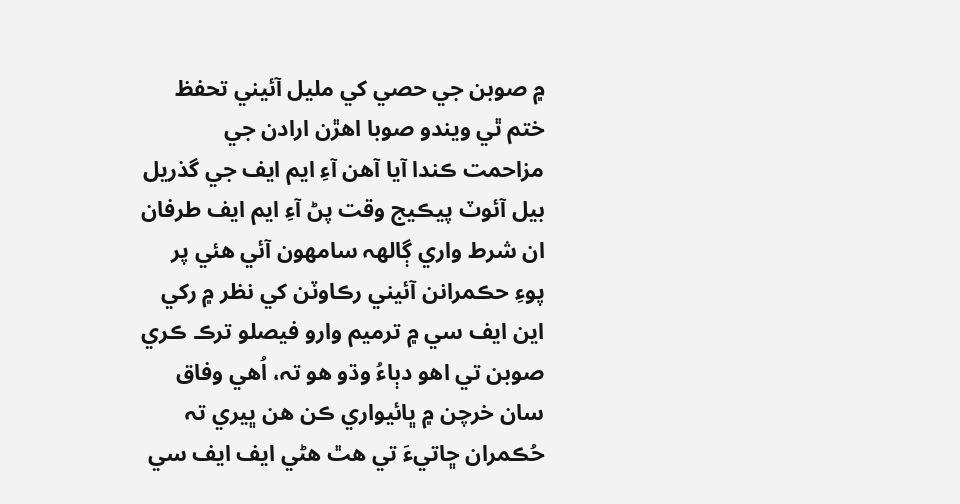۾ صوبن جي حصي کي مليل آئيني تحفظ ختم ٿي ويندو صوبا اھڙن ارادن جي مزاحمت ڪندا آيا آھن آءِ ايم ايف جي گذريل بيل آئوٽ پيڪيج وقت پڻ آءِ ايم ايف طرفان ان شرط واري ڳالهہ سامھون آئي ھئي پر پوءِ حڪمرانن آئيني رڪاوٽن کي نظر ۾ رکي اين ايف سي ۾ ترميم وارو فيصلو ترڪ ڪري صوبن تي اھو دٻاءُ وڌو ھو تہ، اُھي وفاق سان خرچن ۾ ڀائيواري ڪن ھن ڀيري تہ حُڪمران ڇاتيءَ تي ھٿ ھڻي ايف ايف سي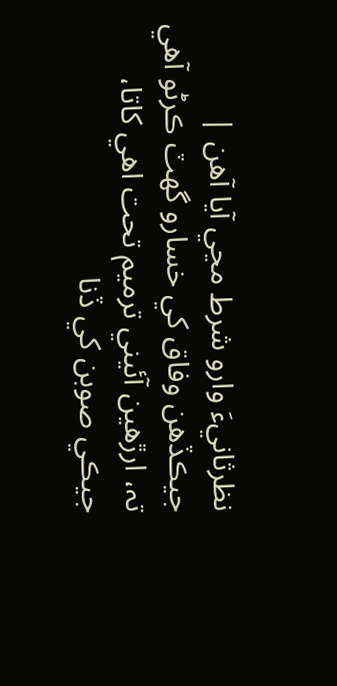نظرثانيءَ وارو شرط مڃي آيا آھن |
جيڪڏھن وفاق کي خسارو گهٽ ڪرڻو آھي تہ، ارڙهين آئيني ترميم تحت اھي کاتا، جيڪي صوبن کي ڏنا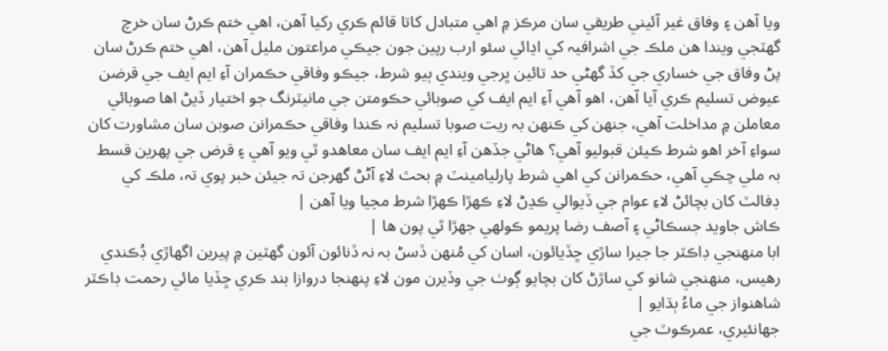ويا آھن ۽ وفاق غير آئيني طريقي سان مرڪز ۾ اھي متبادل کاتا قائم ڪري رکيا آھن، اھي ختم ڪرڻ سان خرچ گهٽجي ويندا ھن ملڪ جي اشرافيہ کي اڍائي سئو ارب رپين جون جيڪي مراعتون مليل آھن، اھي ختم ڪرڻ سان پڻ وفاق جي خساري جي کڏ گهڻي حد تائين ڀرجي ويندي ٻيو شرط، جيڪو وفاقي حڪمران آءِ ايم ايف جي قرضن عيوض تسليم ڪري آيا آھن، اھو آھي آءِ ايم ايف کي صوبائي حڪومتن جي مانيٽرنگ جو اختيار ڏيڻ اھا صوبائي معاملن ۾ مداخلت آھي، جنھن کي ڪنھن بہ ريت صوبا تسليم نہ ڪندا وفاقي حڪمرانن صوبن سان مشاورت کان سواءِ آخر اھو شرط ڪيئن قبوليو آھي؟ ھاڻي جڏهن آءِ ايم ايف سان معاھدو ٿي ويو آھي ۽ قرض جي پھرين قسط بہ ملي چڪي آھي، حڪمرانن کي اھي شرط پارليامينٽ ۾ بحث لاءِ آڻڻ گهرجن تہ جيئن خبر پوي تہ، ملڪ کي ڊفالٽ کان بچائڻ لاءِ عوام جي ڏيوالي ڪڍڻ لاءِ ڪھڙا ڪھڙا شرط مڃيا ويا آھن |
ڪاش جاويد جسڪاڻي ۽ آصف رضا پريمو ڪولھي جھڙا ٿي پون ھا |
ابا منھنجي ڊاڪٽر جا جيرا ساڙي ڇڏيائون، اسان کي مُنھن ڏسڻ بہ نہ ڏنائون آئون گهٽين ۾ پيرين اگهاڙي ڊُڪندي رهيس، منھنجي شانو کي ساڙڻ کان بچايو ڳوٺ جي وڏيرن مون لاءِ پنھنجا دروازا بند ڪري ڇڏيا مائي رحمت ڊاڪٽر شاھنواز جي ماءُ ٻڌايو |
جھانئيري، عمرڪوٽ جي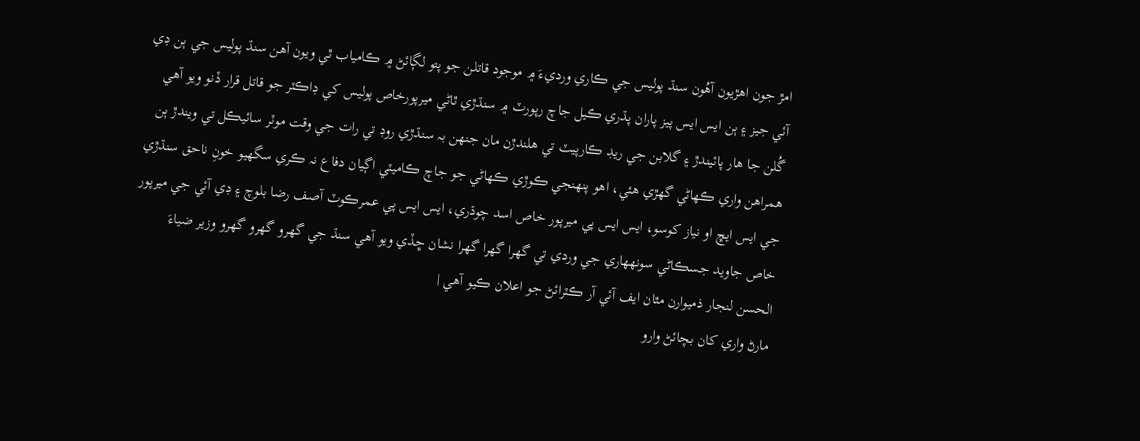امڙ جون اھڙيون آھُون سنڌ پوليس جي ڪاري ورديءَ ۾ موجود قاتلن جو پتو لڳائڻ ۾ ڪامياب ٿي ويون آھن سنڌ پوليس جي ٻن ڊي آئي جيز ۽ ٻن ايس ايس پيز پاران پڌري ڪيل جاچ رپورٽ ۾ سنڌڙي ٿاڻي ميرپورخاص پوليس کي ڊاڪٽر جو قاتل قرار ڏنو ويو آھي گُلن جا ھار پائيندڙ ۽ گلابن جي ريڊ ڪارپيٽ تي ھلندڙن مان جنھن بہ سنڌڙي روڊ تي رات جي وقت موٽر سائيڪل تي ويندڙ ٻن ھمراھن واري ڪھاڻي گهڙي ھئي، اھو پنھنجي ڪوڙي ڪھاڻي جو جاچ ڪاميٽي اڳيان دفاع نہ ڪري سگهيو خونِ ناحق سنڌڙي جي ايس ايڇ او نياز کوسو، ايس ايس پي ميرپور خاص اسد چوڌري، ايس ايس پي عمرڪوٽ آصف رضا بلوچ ۽ ڊي آئي جي ميرپور خاص جاويد جسڪاڻي سونھھاري جي وردي تي گهرا گھرا گهرا نشان ڇڏي ويو آھي سنڌ جي گهرو گھرو گهرو وزير ضياءَ الحسن لنجار ذميوارن مٿان ايف آئي آر ڪٽرائڻ جو اعلان ڪيو آھي |
مارڻ واري کان بچائڻ وارو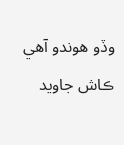وڏو ھوندو آھي ڪاش جاويد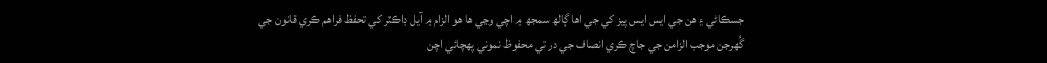جسڪاڻي ۽ ھن جي ايس ايس پيز کي جي اھا ڳالھ سمجھ ۾ اچي وڃي ھا ھو الزام ۾ آيل ڊاڪٽر کي تحفظ فراھم ڪري قانون جي گُھرجن موجب الزامن جي جاچ ڪري انصاف جي در تي محفوظ نموني پھچائي اچن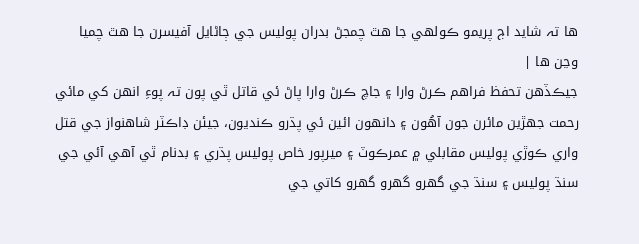ھا تہ شايد اڄ پريمو ڪولھي جا ھٿ چمجڻ بدران پوليس جي ڄاڻايل آفيسرن جا ھٿ چميا وڃن ھا |
جيڪڏھن تحفظ فراھم ڪرڻ وارا ۽ جاچ ڪرڻ وارا پاڻ ئي قاتل ٿي پون تہ پوءِ انهن کي مائي رحمت جھڙين مائرن جون آھُون ۽ دانھون ائين ئي پڌرو ڪنديون، جيئن ڊاڪٽر شاھنواز جي قتل واري ڪوڙي پوليس مقابلي ۾ عمرڪوٽ ۽ ميرپور خاص پوليس پڌري ۽ بدنام ٿي آھي آئي جي سنڌ پوليس ۽ سنڌ جي گهرو گھرو گهرو کاتي جي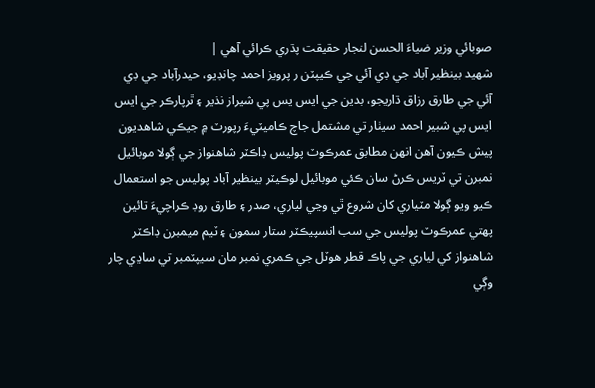صوبائي وزير ضياءَ الحسن لنجار حقيقت پڌري ڪرائي آھي |
شھيد بينظير آباد جي ڊي آئي جي ڪيپٽن ر پرويز احمد چانڊيو، حيدرآباد جي ڊي آئي جي طارق رزاق ڌاريجو، بدين جي ايس يس پي شيراز نذير ۽ ٿرپارڪر جي ايس ايس پي شبير احمد سيٺار تي مشتمل جاچ ڪاميٽيءَ رپورٽ ۾ جيڪي شاھديون پيش ڪيون آھن انهن مطابق عمرڪوٽ پوليس ڊاڪٽر شاھنواز جي ڳولا موبائيل نمبرن تي ٽريس ڪرڻ سان ڪئي موبائيل لوڪيٽر بينظير آباد پوليس جو استعمال ڪيو ويو ڳولا مٽياري کان شروع ٿي وڃي لياري، صدر ۽ طارق روڊ ڪراچيءَ تائين پھتي عمرڪوٽ پوليس جي سب انسپيڪٽر ستار سمون ۽ ٽيم ميمبرن ڊاڪٽر شاھنواز کي لياري جي پاڪ قطر ھوٽل جي ڪمري نمبر مان سيپٽمبر تي ساڍي چار وڳي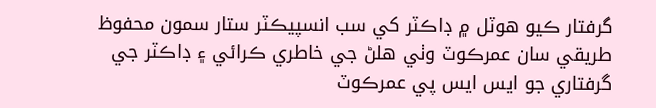گرفتار ڪيو ھوٽل ۾ ڊاڪٽر کي سب انسپيڪٽر ستار سمون محفوظ طريقي سان عمرڪوٽ وٺي ھلڻ جي خاطري ڪرائي ۽ ڊاڪٽر جي گرفتاري جو ايس ايس پي عمرڪوٽ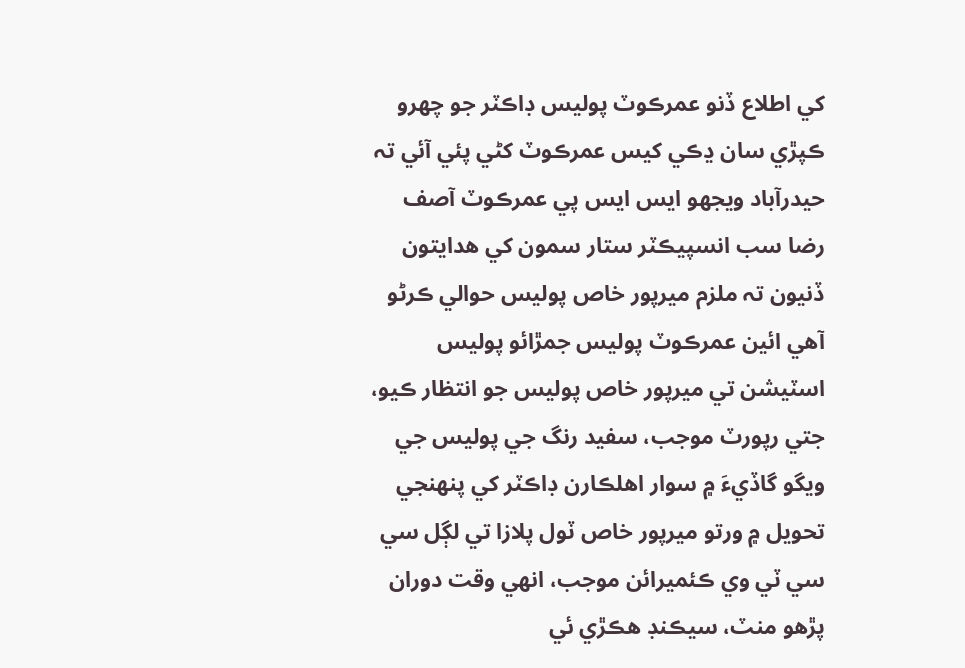کي اطلاع ڏنو عمرڪوٽ پوليس ڊاڪٽر جو چھرو ڪپڙي سان ڍڪي کيس عمرڪوٽ کڻي پئي آئي تہ حيدرآباد ويجهو ايس ايس پي عمرڪوٽ آصف رضا سب انسپيڪٽر ستار سمون کي ھدايتون ڏنيون تہ ملزم ميرپور خاص پوليس حوالي ڪرڻو آھي ائين عمرڪوٽ پوليس جمڙائو پوليس اسٽيشن تي ميرپور خاص پوليس جو انتظار ڪيو، جتي رپورٽ موجب، سفيد رنگ جي پوليس جي ويگو گاڏيءَ ۾ سوار اھلڪارن ڊاڪٽر کي پنھنجي تحويل ۾ ورتو ميرپور خاص ٽول پلازا تي لڳل سي سي ٽي وي ڪئميرائن موجب، انهي وقت دوران پڙهو منٽ، سيڪنڊ ھڪڙي ئي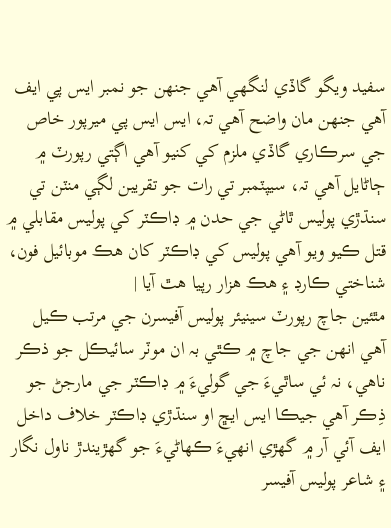سفيد ويگو گاڏي لنگهي آھي جنھن جو نمبر ايس پي ايف آھي جنھن مان واضح آھي تہ، ايس ايس پي ميرپور خاص جي سرڪاري گاڏي ملزم کي کنيو آھي اڳتي رپورٽ ۾ ڄاڻايل آھي تہ، سيپٽمبر تي رات جو تقريبن لڳي منٽن تي سنڌڙي پوليس ٿاڻي جي حدن ۾ ڊاڪٽر کي پوليس مقابلي ۾ قتل ڪيو ويو آھي پوليس کي ڊاڪٽر کان ھڪ موبائيل فون، شناختي ڪارڊ ۽ ھڪ ھزار رپيا ھٿ آيا |
مٿئين جاچ رپورٽ سينيئر پوليس آفيسرن جي مرتب ڪيل آھي انهن جي جاچ ۾ ڪٿي بہ ان موٽر سائيڪل جو ذڪر ناھي، نہ ئي ساٿيءَ جي گوليءَ ۾ ڊاڪٽر جي مارجڻ جو ذِڪر آھي جيڪا ايس ايڇ او سنڌڙي ڊاڪٽر خلاف داخل ايف آئي آر ۾ گهڙي انهيءَ ڪھاڻيءَ جو گهڙيندڙ ناول نگار ۽ شاعر پوليس آفيسر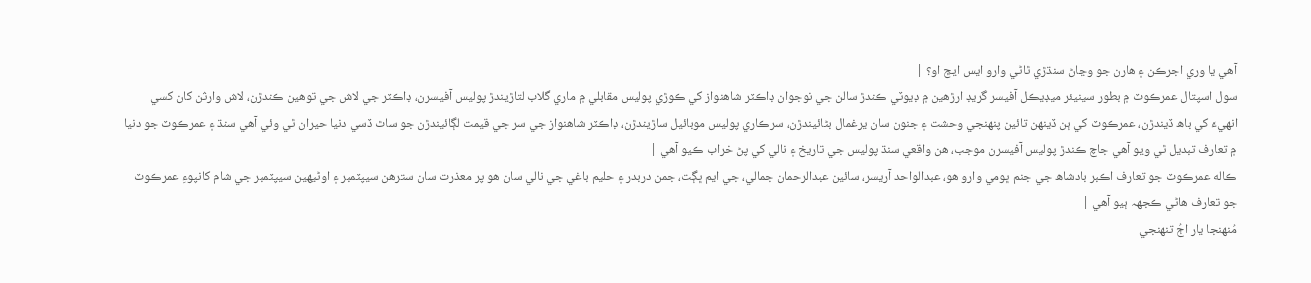آھي يا وري اجرڪن ۽ ھارن جو وڃاڻ سنڌڙي ٿاڻي وارو ايس ايڇ او؟ |
سول اسپتال عمرڪوٽ ۾ بطور سينيئر ميڊيڪل آفيسر گريڊ ارڙهين ۾ ڊيوٽي ڪندڙ سالن جي نوجوان ڊاڪٽر شاھنواز کي ڪوڙي پوليس مقابلي ۾ ماري گلاب لتاڙيندڙ پوليس آفيسرن، ڊاڪٽر جي لاش جي توھين ڪندڙن، لاش وارثن کان کسي انهيءَ کي باھ ڏيندڙن، عمرڪوٽ کي ٻن ڏينھن تائين پنھنجي وحشت ۽ جنون سان يرغمال بڻائيندڙن، سرڪاري پوليس موبائيل ساڙيندڙن، ڊاڪٽر شاھنواز جي سر جي قيمت لڳائيندڙن جو ساٿ ڏسي دنيا حيران ٿي وئي آھي سنڌ ۽ عمرڪوٽ جو دنيا ۾ تعارف تبديل ٿي ويو آھي جاچ ڪندڙ پوليس آفيسرن موجب، ھن واقعي سنڌ پوليس جي تاريخ ۽ نالي کي پڻ خراب ڪيو آھي |
ڪاله عمرڪوٽ جو تعارف اڪبر بادشاھ جي جنم ڀومي وارو ھو، عبدالواحد آريسر، سائين عبدالرحمان جمالي، جي ايم ڀڳت، جمن دربدر ۽ حليم باغي جي نالي سان ھو پر معذرت سان سترهن سيپٽمبر ۽ اوڻيھين سيپٽمبر جي شام کانپوءِ عمرڪوٽ جو تعارف ھاڻي ڪجھہ ٻيو آھي |
مُنھنجا يار اڄُ تنھنجي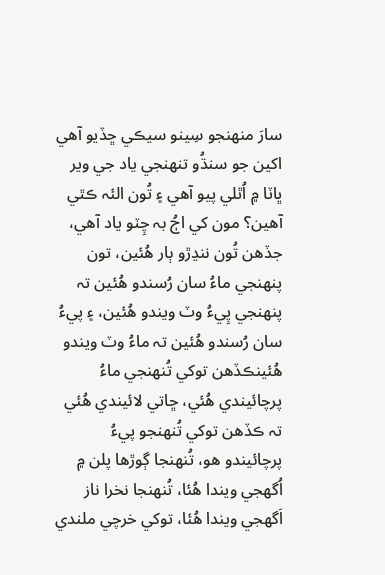سارَ منھنجو سِينو سيڪي ڇڏيو آھي اکين جو سنڌُو تنھنجي ياد جي وير ڀاٽا ۾ اُٿلي پيو آھي ۽ تُون الئہ ڪٿي آھين؟ مون کي اڄُ بہ چِٽو ياد آھي، جڏھن تُون ننڍڙو ٻار ھُئين، تون پنھنجي ماءُ سان رُسندو ھُئين تہ پنھنجي پِيءُ وٽ ويندو ھُئين، ۽ پيءُ سان رُسندو ھُئين تہ ماءُ وٽ ويندو ھُئينڪڏھن توکي تُنھنجي ماءُ پرچائيندي ھُئي، ڇاتي لائيندي ھُئي تہ ڪڏھن توکي تُنھنجو پيءُ پرچائيندو ھو، تُنھنجا ڳوڙها پلن ۾ اُگهجي ويندا ھُئا، تُنھنجا نخرا ناز اَگهجي ويندا ھُئا، توکي خرچي ملندي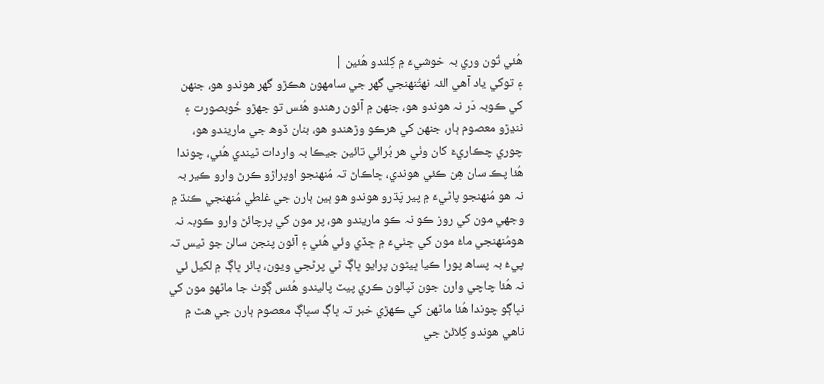ھُئي تُون وري بہ خوشيءَ ۾ کِلندو ھُئين |
۽ توکي ياد آھي الئہ نهتُنھنجي گهر جي سامھون ھڪڙو گهر ھوندو ھو، جنھن کي ڪوبہ دَر نہ ھوندو ھو، جنھن ۾ آئون رهندو ھُئس تو جھڙو خُوبصورت ۽ ننڍڙو معصوم ٻار، جنھن کي ھرڪو وڙهندو ھو، بنان ڏوھ جي ماريندو ھو، چوري چڪاريءَ کان وٺي ھر بُرائي تائين جيڪا بہ واردات ٿيندي ھُئي، چوندا ھُئا پڪ سان ھِن ڪئي ھوندي، ڇاڪاڻ تہ مُنھنجو اوپراڙو ڪرڻ وارو ڪير بہ نہ ھو مُنھنجو پاڻيءَ ۾ پير پَڌرو ھوندو ھو ٻين ٻارن جي غلطي مُنھنجي ڪنڌ ۾ وجهي مون کي روز ڪو نہ ڪو ماريندو ھو، پر مون کي پرچائڻ وارو ڪوبہ نہ ھومُنھنجي ماءُ مون کي ڇٺيءَ ۾ ڇڏي وئي ھُئي ۽ آئون پنجن سالن جو ٿيس تہ پيءُ بہ پساھ پورا ڪيا ڀيڻون پرايو ڀاڳ ٿي پرڻجي ويون، ڀائر ڀاڳ ۾ لکيل ئي نہ ھُئا چاچي وارن جون ٽپالون ڪري پيٽ پاليندو ھُئس ڳوٺ جا ماڻهو مون کي نڀاڳو چوندا ھُئا ماڻهن کي ڪھڙي خبر تہ ڀاڳ سڀاڳ معصوم ٻارن جي ھٿ ۾ ناھي ھوندو کِلائڻ جي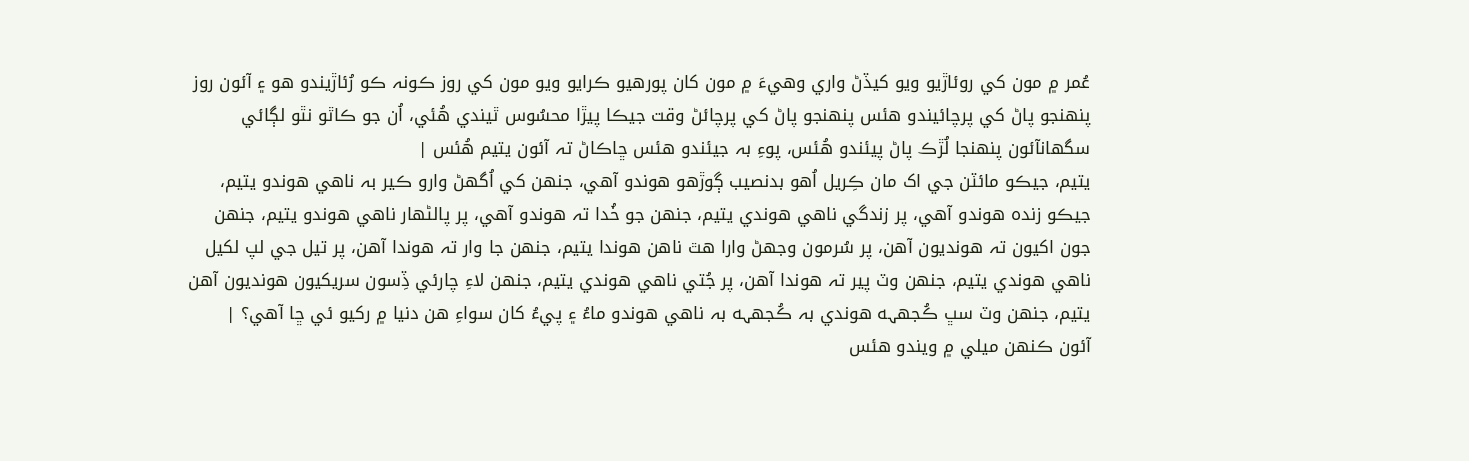عُمر ۾ مون کي روئاڙيو ويو کيڏڻ واري وھيءَ ۾ مون کان پورھيو ڪرايو ويو مون کي روز ڪونہ ڪو رُئاڙيندو ھو ۽ آئون روز پنھنجو پاڻ کي پرچائيندو ھئس پنھنجو پاڻ کي پرچائڻ وقت جيڪا پيڙا محسُوس ٿيندي ھُئي، اُن جو ڪاٿو نٿو لڳائي سگهانآئون پنھنجا لُڙڪ پاڻ پيئندو ھُئس، پوءِ بہ جيئندو ھئس ڇاڪاڻ تہ آئون يتيم ھُئس |
يتيم، جيڪو مائٽن جي اک مان ڪِريل اُھو بدنصيب ڳوڙهو ھوندو آھي، جنھن کي اُگهڻ وارو ڪير بہ ناھي ھوندو يتيم، جيڪو زندہ ھوندو آھي، پر زندگي ناھي ھوندي يتيم، جنھن جو خُدا تہ ھوندو آھي، پر پالڻھار ناھي ھوندو يتيم، جنھن جون اکيون تہ ھونديون آھن، پر سُرمون وجهڻ وارا ھٿ ناھن ھوندا يتيم، جنھن جا وار تہ ھوندا آھن، پر تيل جي لپ لکيل ناھي ھوندي يتيم، جنھن وٽ پير تہ ھوندا آھن، پر جُتي ناھي ھوندي يتيم، جنھن لاءِ چارئي ڏِسون سريکيون ھونديون آھن يتيم، جنھن وٽ سڀ ڪُجهہه ھوندي بہ ڪُجهہه بہ ناھي ھوندو ماءُ ۽ پيءُ کان سواءِ ھن دنيا ۾ رکيو ئي ڇا آھي؟ |
آئون ڪنھن ميلي ۾ ويندو ھئس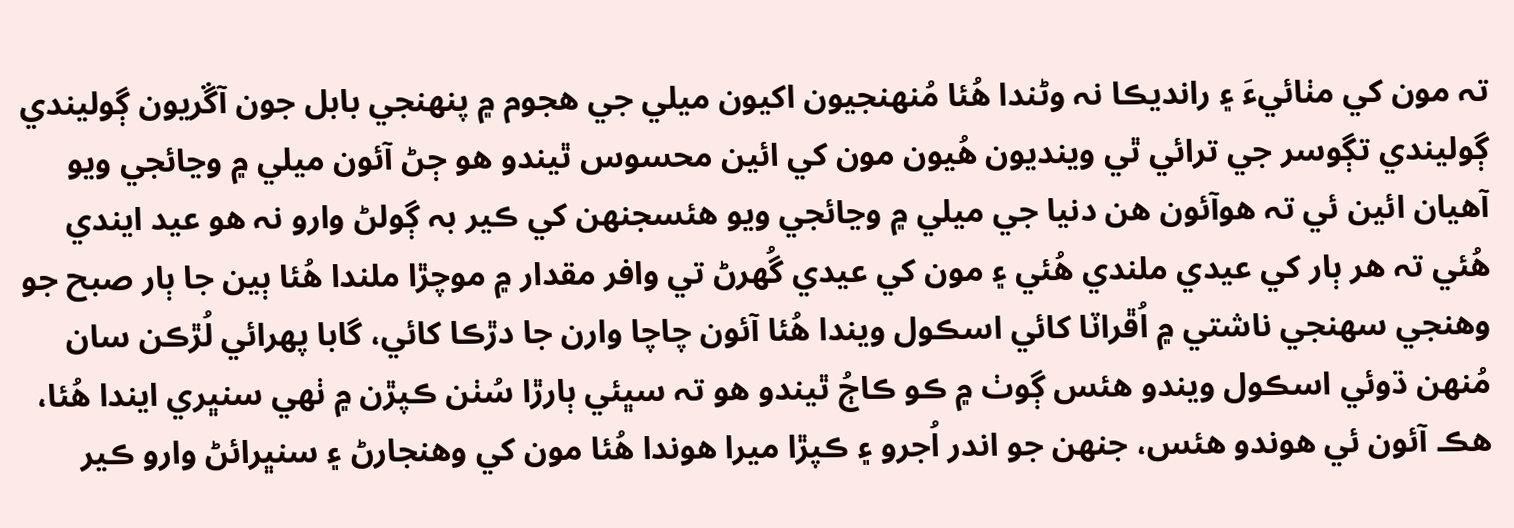تہ مون کي مٺائيءَ ۽ رانديڪا نہ وڻندا ھُئا مُنھنجيون اکيون ميلي جي ھجوم ۾ پنھنجي بابل جون آڱريون ڳوليندي ڳوليندي تڳوسر جي ترائي ٿي وينديون ھُيون مون کي ائين محسوس ٿيندو ھو ڄڻ آئون ميلي ۾ وڃائجي ويو آھيان ائين ئي تہ ھوآئون ھن دنيا جي ميلي ۾ وڃائجي ويو ھئسجنھن کي ڪير بہ ڳولڻ وارو نہ ھو عيد ايندي ھُئي تہ ھر ٻار کي عيدي ملندي ھُئي ۽ مون کي عيدي گُهرڻ تي وافر مقدار ۾ موچڙا ملندا ھُئا ٻين جا ٻار صبح جو وھنجي سھنجي ناشتي ۾ اُڦراٽا کائي اسڪول ويندا ھُئا آئون چاچا وارن جا دڙڪا کائي، گابا پھرائي لُڙڪن سان مُنھن ڌوئي اسڪول ويندو ھئس ڳوٺ ۾ ڪو ڪاڄُ ٿيندو ھو تہ سڀئي ٻارڙا سُٺن ڪپڙن ۾ ٺھي سنڀري ايندا ھُئا، ھڪ آئون ئي ھوندو ھئس، جنھن جو اندر اُجرو ۽ ڪپڙا ميرا ھوندا ھُئا مون کي وھنجارڻ ۽ سنڀرائڻ وارو ڪير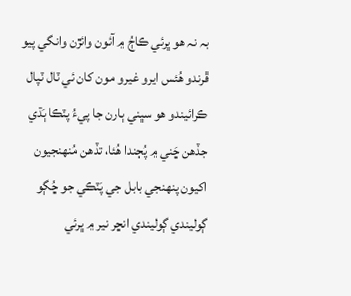بہ نہ ھو ڀرئي ڪاڄُ ۾ آئون وائڙن وانگي پيو ڦرندو ھُئس ايرو غيرو مون کان ئي ٽال ٽپال ڪرائيندو ھو سڀني ٻارن جا پيءُ پٽڪا ٻَڌي جڏھن ڇَني ۾ پُڄندا ھُئا، تڏھن مُنھنجيون اکيون پنھنجي بابل جي پَٽڪي جو ڇُڳو ڳوليندي ڳوليندي انڇر نير ۾ ڀرئي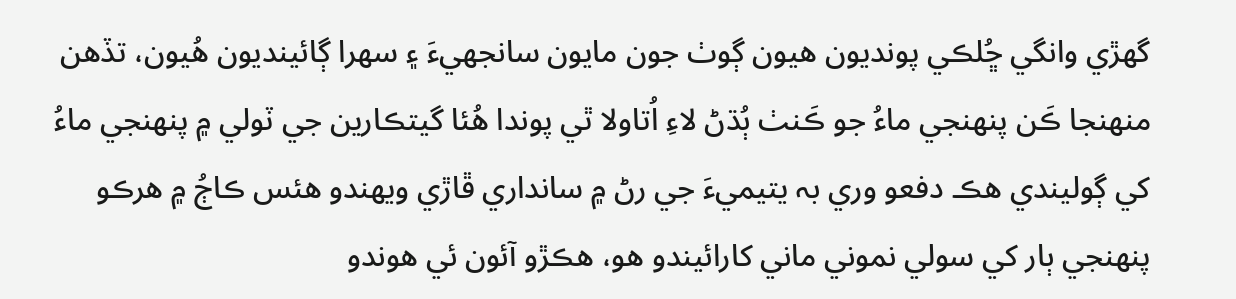گهڙي وانگي ڇُلڪي پونديون ھيون ڳوٺ جون مايون سانجهيءَ ۽ سھرا ڳائينديون ھُيون، تڏھن منھنجا ڪَن پنھنجي ماءُ جو ڪَنٺ ٻُڌڻ لاءِ اُتاولا ٿي پوندا ھُئا گيتڪارين جي ٽولي ۾ پنھنجي ماءُ کي ڳوليندي ھڪ دفعو وري بہ يتيميءَ جي رڻ ۾ سانداري ڦاڙي ويھندو ھئس ڪاڄُ ۾ ھرڪو پنھنجي ٻار کي سولي نموني ماني کارائيندو ھو، ھڪڙو آئون ئي ھوندو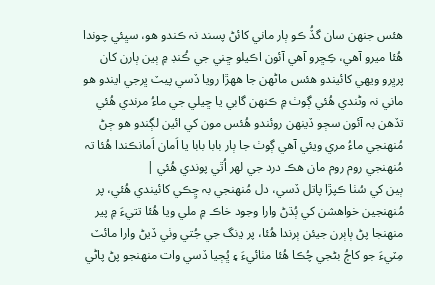ھئس جنھن سان گڏُ ڪو ٻار ماني کائڻ پسند نہ ڪندو ھو، سڀئي چوندا ھُئا ميرو آھي، ڪِڇرو آھي آئون اڪيلو ڇني جي ڪُنڊ ۾ ٻين ٻارن کان پرڀرو ويھي کائيندو ھئس ماڻهن جا ھهڙا رويا ڏسي پيٽ ڀرجي ايندو ھو ماني نہ وڻندي ھُئي ڳوٺ ۾ ڪنھن گابي يا ڇيلي جي ماءُ مرندي ھُئي تڏهن بہ آئون سڄو ڏينھن روئندو ھُئس مون کي ائين لڳندو ھو ڄڻ مُنھنجي ماءُ مري ويئي آھي ڳوٺ جا ٻار بابا بابا يا اَمان اَمانڪندا ھُئا تہ مُنھنجي روم روم مان ھڪ درد جي لھر اُٿي پوندي ھُئي |
ٻين کي سُٺا ڪپڙا پاتل ڏسي، دل مُنھنجي بہ ڇِڪي کائيندي ھُئي، پر مُنھنجين خواھشن کي ٻُڌڻ وارا وجود خاڪ ۾ ملي ويا ھُئا تتيءَ ۾ پير منھنجا پڻ ٻاٻرن جيئن ٻرندا ھُئا، پر ڍنگ جي جُتي وٺي ڏيڻ وارا مائٽ مِٽيءَ جو کاڄُ بڻجي چُڪا ھُئا مٺائيءَ ۽ ڀُڄيا ڏسي وات منھنجو پڻ پاڻي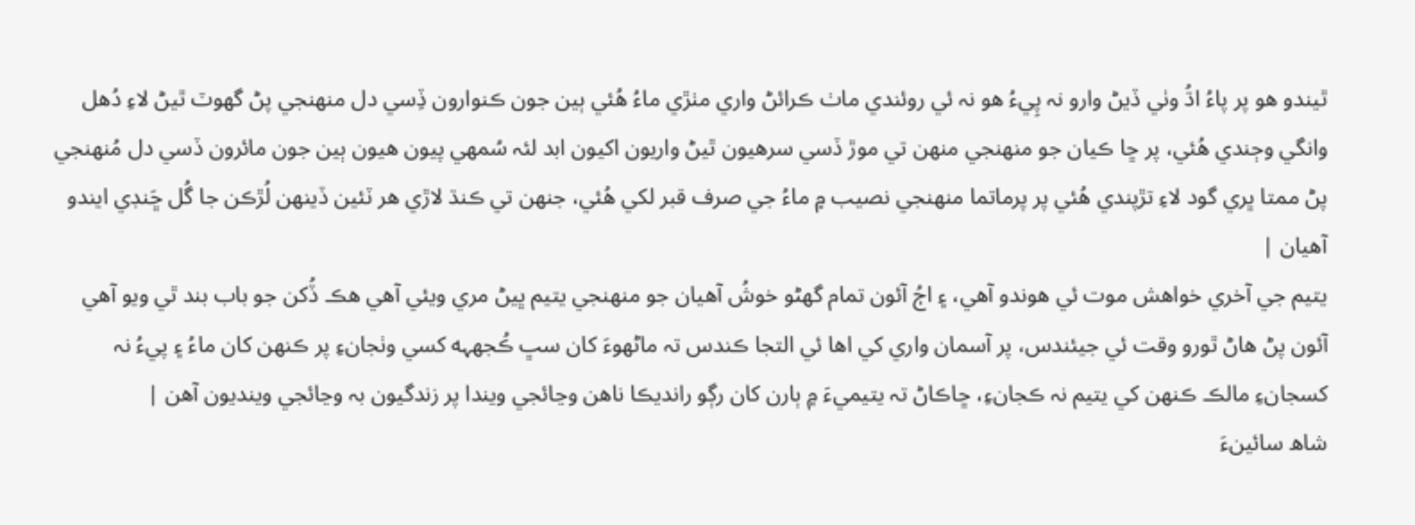ٿيندو ھو پر پاءُ اڌُ وٺي ڏيڻ وارو نہ پِيءُ ھو نہ ئي روئندي ماٺ ڪرائڻ واري مٺڙي ماءُ ھُئي ٻين جون ڪنوارون ڏِسي دل منھنجي پڻ گهوٽ ٿيڻ لاءِ دُهل وانگي وڄندي ھُئي، پر ڇا ڪيان جو منھنجي منھن تي موڙ ڏسي سرهيون ٿيڻ واريون اکيون ابد لئہ سُمھي پيون ھيون ٻين جون مائرون ڏسي دل مُنھنجي پڻ ممتا ڀري گود لاءِ تڙپندي ھُئي پر پرماتما منھنجي نصيب ۾ ماءُ جي صرف قبر لکي ھُئي، جنھن تي ڪنڌ لاڙي ھر ٽئين ڏينھن لُڙڪن جا گُل ڇَنڊي ايندو آھيان |
يتيم جي آخري خواھش موت ئي ھوندو آھي، ۽ اڄُ آئون تمام گهڻو خوشُ آھيان جو منھنجي يتيم ڀيڻ مري ويئي آھي هڪ ڏُکن جو باب بند ٿي ويو آھي آئون پڻ ھاڻ ٿورو وقت ئي جيئندس، پر آسمان واري کي اھا ئي التجا ڪندس تہ ماڻهوءَ کان سڀ ڪُجهہه کسي وٺجانءِ پر ڪنھن کان ماءُ ۽ پيءُ نہ کسجانءِ مالڪ ڪنھن کي يتيم نہ ڪجانءِ، ڇاڪاڻ تہ يتيميءَ ۾ ٻارن کان رڳو رانديڪا ناھن وڃائجي ويندا پر زندگيون بہ وڃائجي وينديون آھن |
شاھ سائينءَ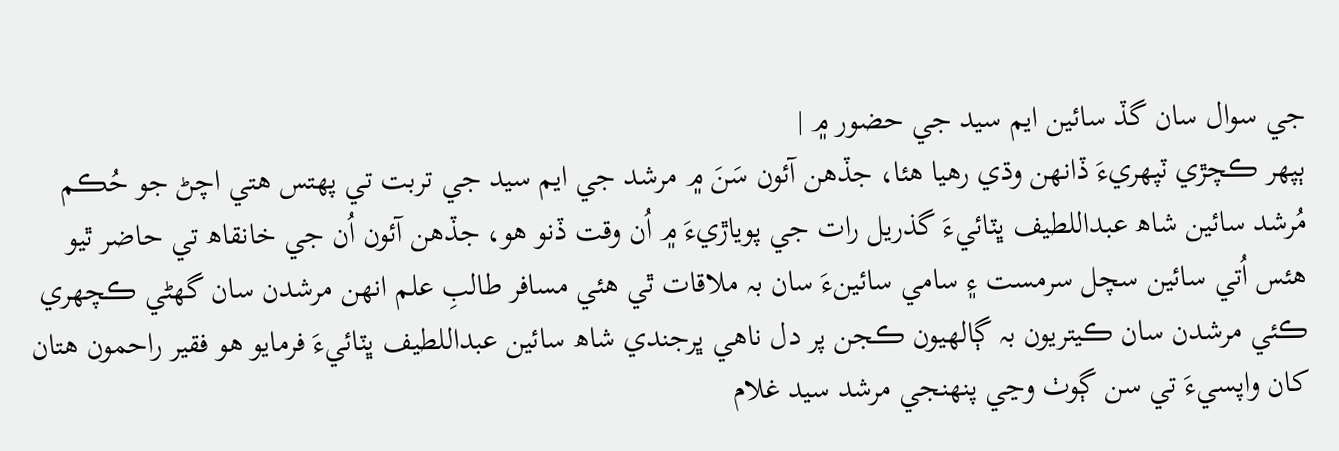جي سوال سان گڏ سائين ايم سيد جي حضور ۾ |
ٻپھر ڪچڙي ٽپھريءَ ڏانھن وڌي رهيا ھئا، جڏهن آئون سَنَ ۾ مرشد جي ايم سيد جي تربت تي پھتس ھتي اچڻ جو حُڪم مُرشد سائين شاھ عبداللطيف ڀٽائيءَ گذريل رات جي پوياڙيءَ ۾ اُن وقت ڏنو ھو، جڏهن آئون اُن جي خانقاھ تي حاضر ٿيو ھئس اُتي سائين سچل سرمست ۽ سامي سائينءَ سان بہ ملاقات ٿي ھئي مسافر طالبِ علم انهن مرشدن سان گهڻي ڪچھري ڪئي مرشدن سان ڪيتريون بہ ڳالهيون ڪجن پر دل ناھي ڀرجندي شاھ سائين عبداللطيف ڀٽائيءَ فرمايو ھو فقير راحمون ھتان کان واپسيءَ تي سن ڳوٺ وڃي پنھنجي مرشد سيد غلام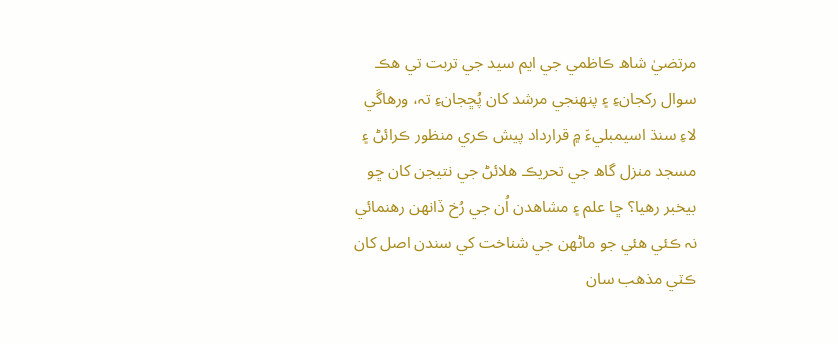مرتضيٰ شاھ ڪاظمي جي ايم سيد جي تربت تي ھڪ سوال رکجانءِ ۽ پنھنجي مرشد کان پُڇجانءِ تہ، ورھاڱي لاءِ سنڌ اسيمبليءَ ۾ قرارداد پيش ڪري منظور ڪرائڻ ۽ مسجد منزل گاھ جي تحريڪ ھلائڻ جي نتيجن کان ڇو بيخبر رهيا؟ ڇا علم ۽ مشاھدن اُن جي رُخ ڏانھن رهنمائي نہ ڪئي ھئي جو ماڻهن جي شناخت کي سندن اصل کان ڪٽي مذھب سان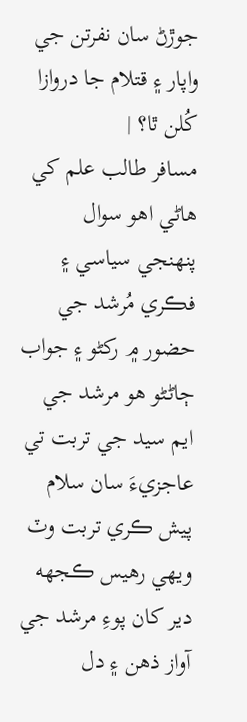جوڙڻ سان نفرتن جي واپار ۽ قتلام جا دروازا کُلن ٿا؟ |
مسافر طالب علم کي ھاڻي اھو سوال پنھنجي سياسي ۽ فڪري مُرشد جي حضور ۾ رکڻو ۽ جواب ڄاڻڻو ھو مرشد جي ايم سيد جي تربت تي عاجزيءَ سان سلام پيش ڪري تربت وٽ ويھي رهيس ڪجھه دير کان پوءِ مرشد جي آواز ذھن ۽ دل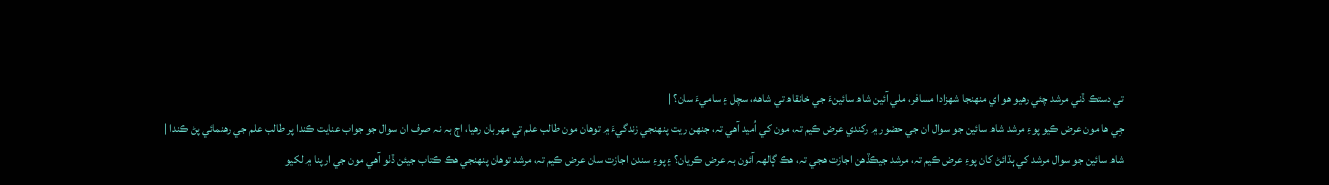تي دستڪ ڏني مرشد چئي رهيو ھو اي منھنجا شھزادا مسافر، ملي آئين شاھ سائينءَ جي خانقاھ تي شاھه، سچل ۽ ساميءَ سان؟ |
جِي ھا مون عرض ڪيو پوءِ مرشد شاھ سائين جو سوال ان جي حضور ۾ رکندي عرض ڪيم تہ، مون کي اُميد آھي تہ، جنھن ريت پنھنجي زندگيءَ ۾ توھان مون طالب علم تي مھربان رهيا، اڄ بہ نہ صرف ان سوال جو جواب عنايت ڪندا پر طالب علم جي رهنمائي پڻ ڪندا |
شاھ سائين جو سوال مرشد کي ٻڌائڻ کان پوءِ عرض ڪيم تہ، مرشد جيڪڏھن اجازت ھجي تہ، ھڪ ڳالهہ آئون بہ عرض ڪريان؟ ۽ پوءِ سندن اجازت سان عرض ڪيم تہ، مرشد توھان پنھنجي ھڪ ڪتاب جيئن ڏٺو آھي مون جي ارپنا ۾ لکيو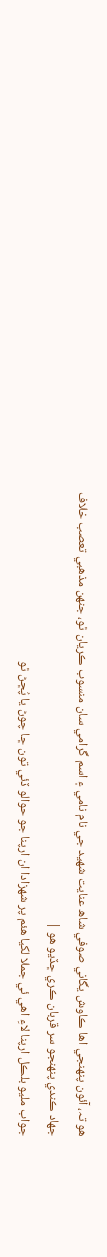ھو تہ، آئون پنھنجي اھا ڪاوش يگاني صوفي شاھ عنايت شھيد جي نام نامي ۽ اسم گرامي سان منسوب ڪريان ٿو، جنھن مذھبي تعصب خلاف جھاد ڪندي پنھنجو سر قربان ڪري ڇڏيو ھو |
جواب مليو بلڪل ارپنا لاءِ اھي ئي جملا لکيا ھئم پر شھزادا ان ارپنا جو حوالو ڏئي تون ڇا چوڻ يا پُڇڻ ٿو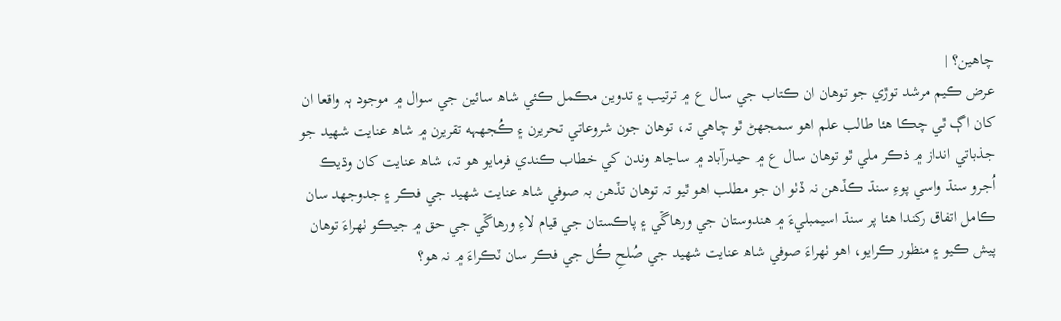چاھين؟ |
عرض ڪيم مرشد توڙي جو توھان ان ڪتاب جي سال ع ۾ ترتيب ۽ تدوين مڪمل ڪئي شاھ سائين جي سوال ۾ موجود ٻہ واقعا ان کان اڳ ٿي چڪا ھئا طالب علم اھو سمجهڻ ٿو چاھي تہ، توھان جون شروعاتي تحريرن ۽ ڪُجهہه تقريرن ۾ شاھ عنايت شھيد جو جذباتي انداز ۾ ذڪر ملي ٿو توھان سال ع ۾ حيدرآباد ۾ ساڃاھ وندن کي خطاب ڪندي فرمايو ھو تہ، شاھ عنايت کان وڌيڪ اُجرو سنڌ واسي پوءِ سنڌ ڪڏهن نہ ڏٺو ان جو مطلب اھو ٿيو تہ توھان تڏهن بہ صوفي شاھ عنايت شھيد جي فڪر ۽ جدوجھد سان ڪامل اتفاق رکندا ھئا پر سنڌ اسيمبليءَ ۾ ھندوستان جي ورھاڱي ۽ پاڪستان جي قيام لاءِ ورھاڱي جي حق ۾ جيڪو ٺھراءَ توھان پيش ڪيو ۽ منظور ڪرايو، اھو ٺھراءَ صوفي شاھ عنايت شھيد جي صُلحِ ڪُل جي فڪر سان ٽڪراءَ ۾ نہ ھو؟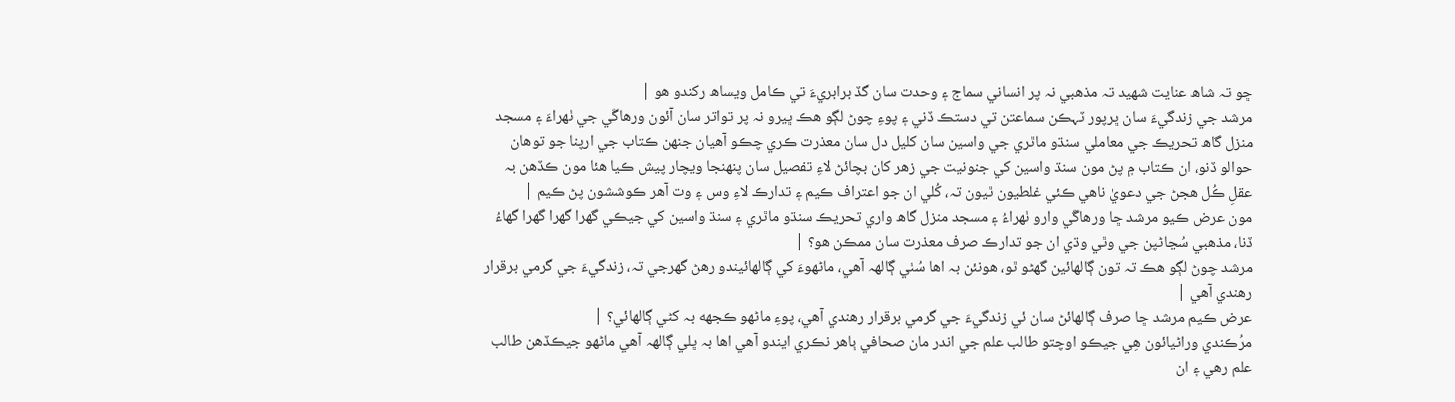ڇو تہ شاھ عنايت شھيد تہ مذھبي نہ پر انساني سماج ۽ وحدت سان گڏ برابريءَ تي ڪامل ويساھ رکندو ھو |
مرشد جي زندگيءَ سان ڀرپور ٽہڪن سماعتن تي دستڪ ڏني ۽ پوءِ چوڻ لڳو هڪ ڀيرو نہ پر تواتر سان آئون ورھاڱي جي ٺھراءَ ۽ مسجد منزل گاھ تحريڪ جي معاملي سنڌو ماٿري جي واسين سان کليل دل سان معذرت ڪري چڪو آھيان جنھن ڪتاب جي ارپنا جو توھان حوالو ڏنو، ان ڪتاب ۾ پڻ مون سنڌ واسين کي جنونيت جي زھر کان بچائڻ لاءِ تفصيل سان پنھنجا ويچار پيش ڪيا ھئا مون ڪڏهن بہ عقلِ ڪُل ھجڻ جي دعويٰ ناھي ڪئي غلطيون ٿيون تہ، کُلي ان جو اعتراف ڪيم ۽ تدارڪ لاءِ وس ۽ وت آھر ڪوششون پڻ ڪيم |
مون عرض ڪيو مرشد ڇا ورھاڱي وارو ٺھراءُ ۽ مسجد منزل گاھ واري تحريڪ سنڌو ماٿري ۽ سنڌ واسين کي جيڪي گهرا گھرا گهرا گهاءُ ڏنا، مذھبي سُڃاڻپن جي وٿي وڌي ان جو تدارڪ صرف معذرت سان ممڪن ھو؟ |
مرشد چوڻ لڳو هڪ تہ تون ڳالهائين گهڻو ٿو، ھونئن بہ اھا سُٺي ڳالهہ آھي، ماڻهوءَ کي ڳالهائيندو رهڻ گهرجي تہ، زندگيءَ جي گرمي برقرار رهندي آھي |
عرض ڪيم مرشد ڇا صرف ڳالهائڻ سان ئي زندگيءَ جي گرمي برقرار رهندي آھي، پوءِ ماڻهو ڪجھه بہ کڻي ڳالهائي؟ |
مرُڪندي وراڻيائون هِي جيڪو اوچتو طالب علم جي اندر مان صحافي ٻاھر نڪري ايندو آھي اھا بہ ڀلي ڳالهہ آھي ماڻهو جيڪڏھن طالب علم رهي ۽ ان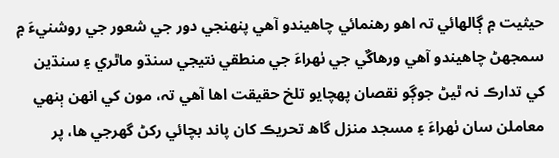حيثيت ۾ ڳالهائي تہ اھو رهنمائي چاھيندو آھي پنھنجي دور جي شعور جي روشنيءَ ۾ سمجهڻ چاھيندو آھي ورھاڱي جي ٺھراءَ جي منطقي نتيجي سنڌو ماٿري ۽ سنڌين کي تدارڪ نہ ٿيڻ جوڳو نقصان پھچايو تلخ حقيقت اھا آھي تہ، مون کي انهن ٻنهي معاملن سان ٺھراءَ ۽ مسجد منزل گاھ تحريڪ کان پاند بچائي رکڻ گهرجي ھا، پر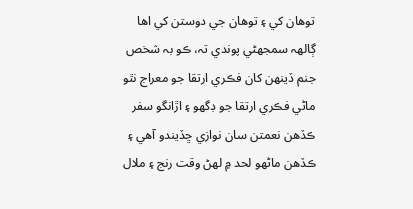توھان کي ۽ توھان جي دوستن کي اھا ڳالهہ سمجهڻي پوندي تہ، ڪو بہ شخص جنم ڏينھن کان فڪري ارتقا جو معراج نٿو ماڻي فڪري ارتقا جو ڊگهو ۽ اڙانگو سفر ڪڏهن نعمتن سان نوازي ڇڏيندو آھي ۽ ڪڏهن ماڻهو لحد ۾ لهڻ وقت رنج ۽ ملال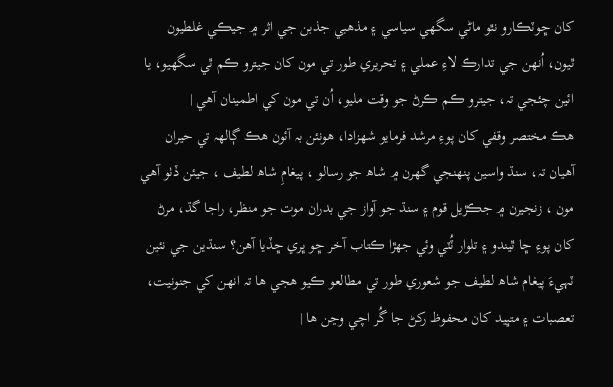کان ڇوٽڪارو نٿو ماڻي سگهي سياسي ۽ مذھبي جذبن جي اثر ۾ جيڪي غلطيون ٿيون، اُنهن جي تدارڪ لاءِ عملي ۽ تحريري طور تي مون کان جيترو ڪم ٿي سگهيو، يا ائين چئجي تہ، جيترو ڪم ڪرڻ جو وقت مليو، اُن تي مون کي اطمينان آھي |
ھڪ مختصر وقفي کان پوءِ مرشد فرمايو شھزادا، ھونئن بہ آئون ھڪ ڳالهہ تي حيران آھيان تہ، سنڌ واسين پنھنجي گهرن ۾ شاھ جو رسالو ، پيغامِ شاھ لطيف ، جيئن ڏٺو آھي مون ، زنجيرن ۾ جڪڙيل قوم ۽ سنڌ جو آواز جي بدران موت جو منظر، راجا گڌ، مرڻ کان پوءِ ڇا ٿيندو ۽ تلوار ٽُٽي وئي جھڙا ڪتاب آخر ڇو ڀري ڇڏيا آھن؟ سنڌين جي نئين ٽہيءَ پيغام شاھ لطيف جو شعوري طور تي مطالعو ڪيو ھجي ھا تہ انهن کي جنونيت، تعصبات ۽ متڀيد کان محفوظ رکڻ جا گُر اچي وڃن ھا |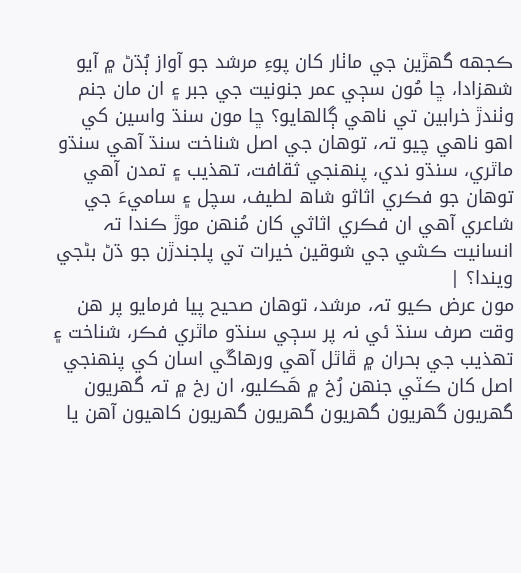ڪجھه گهڙين جي ماٺار کان پوءِ مرشد جو آواز ٻُڌڻ ۾ آيو شھزادا، ڇا مُون سڄي عمر جنونيت جي جبر ۽ ان مان جنم وٺندڙ خرابين تي ناھي ڳالهايو؟ ڇا مون سنڌ واسين کي اھو ناھي چيو تہ، توھان جي اصل شناخت سنڌ آھي سنڌو ماٿري، سنڌو ندي، پنھنجي ثقافت، تهذيب ۽ تمدن آھي توھان جو فڪري اثاثو شاھ لطيف، سچل ۽ ساميءَ جي شاعري آھي ان فڪري اثاثي کان مُنھن موڙ ڪندا تہ انسانيت ڪشي جي شوقين خيرات تي پلجندڙن جو ڌڻ بڻجي ويندا؟ |
مون عرض ڪيو تہ، مرشد، توھان صحيح پيا فرمايو پر ھن وقت صرف سنڌ ئي نہ پر سڄي سنڌو ماٿري فڪر، شناخت ۽ تهذيب جي بحران ۾ ڦاٿل آھي ورھاڱي اسان کي پنھنجي اصل کان ڪٽي جنھن رُخ ۾ ھَڪليو، ان رخ ۾ تہ گهريون گھريون گهريون گهريون گھريون گهريون کاھيون آھن يا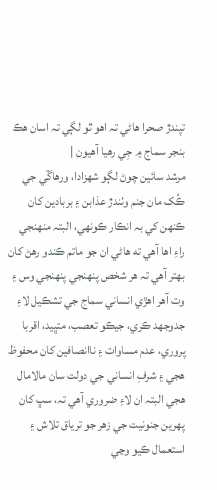تپندڙ صحرا ھاڻي تہ اھو ٿو لڳي تہ اسان ھڪ بنجر سماج ۾ جِي رهيا آھيون |
مرشد سائين چوڻ لڳو شھزادا، ورھاڱي جي ڪُک مان جنم وٺندڙ عذابن ۽ بربادين کان ڪنھن کي بہ انڪار ڪونهي، البتہ منھنجي راءِ اھا آھي ته ھاڻي ان جو ماتم ڪندو رهڻ کان بهتر آھي تہ ھر شخص پنھنجي پنھنجي وس ۽ وت آھر اھڙي انساني سماج جي تشڪيل لاءِ جدوجھد ڪري، جيڪو تعصب، متڀيد، اقربا پروري، عدم مساوات ۽ ناانصافين کان محفوظ ھجي ۽ شرفِ انساني جي دولت سان مالامال ھجي البتہ ان لاءِ ضروري آھي تہ، سڀ کان پھرين جنونيت جي زھر جو ترياق تلاش ۽ استعمال ڪيو وڃي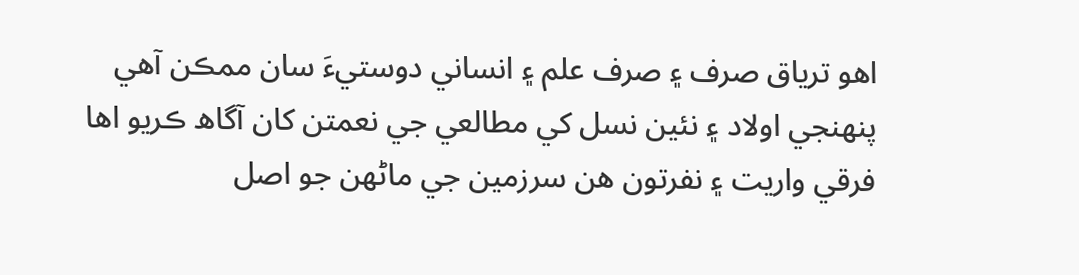اھو ترياق صرف ۽ صرف علم ۽ انساني دوستيءَ سان ممڪن آھي پنھنجي اولاد ۽ نئين نسل کي مطالعي جي نعمتن کان آگاھ ڪريو اھا فرقي واريت ۽ نفرتون ھن سرزمين جي ماڻهن جو اصل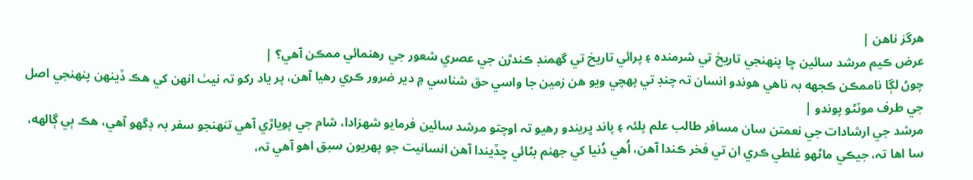ھرگز ناھن |
عرض ڪيم مرشد سائين ڇا پنھنجي تاريخ تي شرمندہ ۽ پرائي تاريخ تي گهمنڊ ڪندڙن جي عصري شعور جي رهنمائي ممڪن آھي؟ |
چوڻ لڳا ناممڪن ڪجھه بہ ناھي ھوندو انسان تہ چنڊ تي پھچي ويو ھن زمين جا واسي حق شناسي ۾ دير ضرور ڪري رهيا آھن، پر ياد رکو تہ نيٺ انهن کي ھڪ ڏينھن پنھنجي اصل جي طرف موٽڻو پوندو |
مرشد جي ارشادات جي نعمتن سان مسافر طالب علم پلئہ ۽ پاند ڀريندو رهيو تہ اوچتو مرشد سائين فرمايو شھزادا، شام جي پوياڙي آھي تنھنجو سفر بہ ڊگهو آھي، ھڪ ٻي ڳالهه، سا اھا تہ، جيڪي ماڻهو غلطي ڪري ان تي فخر ڪندا آھن، اُھي دُنيا کي جھنم بڻائي ڇڏيندا آھن انسانيت جو پھريون سبق اھو آھي تہ،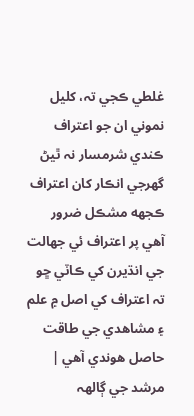غلطي ڪجي تہ، کليل نموني ان جو اعتراف ڪندي شرمسار نہ ٿيڻ گهرجي انڪار کان اعتراف ڪجھه مشڪل ضرور آھي پر اعتراف ئي جهالت جي انڌيرن کي ڪاٽي ڇو تہ اعتراف کي اصل ۾ علم ۽ مشاھدي جي طاقت حاصل ھوندي آھي |
مرشد جي ڳالهہ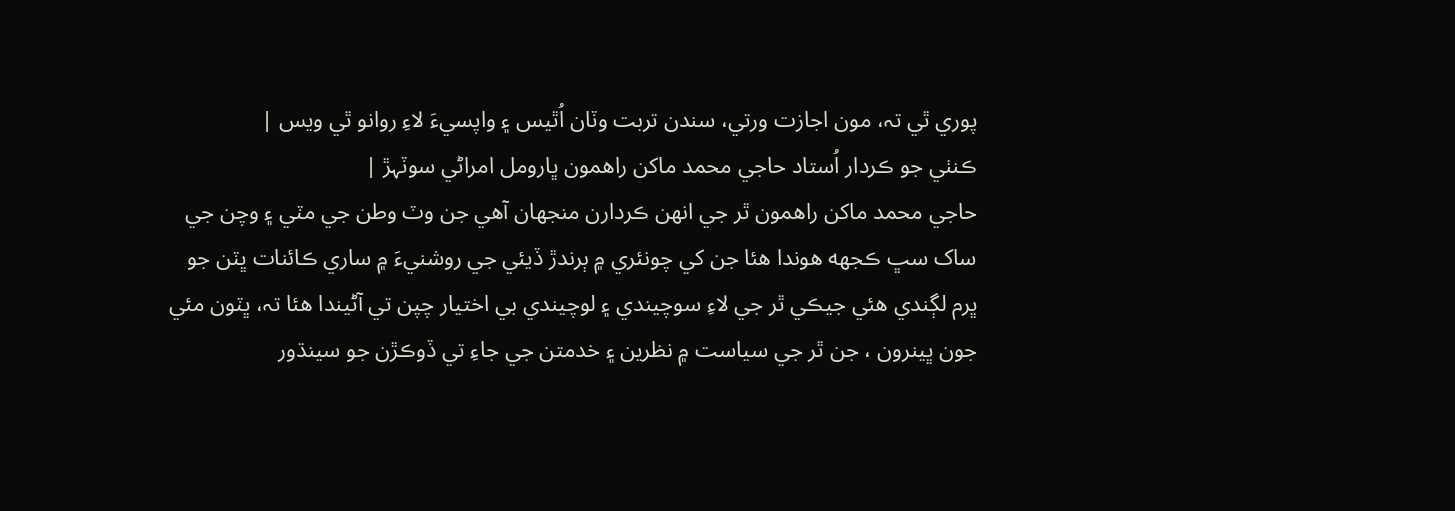پوري ٿي تہ، مون اجازت ورتي، سندن تربت وٽان اُٿيس ۽ واپسيءَ لاءِ روانو ٿي ويس |
ڪنٺي جو ڪردار اُستاد حاجي محمد ماکن راھمون ڀارومل امراڻي سوٽہڙ |
حاجي محمد ماکن راھمون ٿر جي انهن ڪردارن منجھان آھي جن وٽ وطن جي مٽي ۽ وچن جي ساک سڀ ڪجھه ھوندا ھئا جن کي چونئري ۾ ٻرندڙ ڏيئي جي روشنيءَ ۾ ساري ڪائنات ڀٽن جو ڀرم لڳندي ھئي جيڪي ٿر جي لاءِ سوچيندي ۽ لوچيندي بي اختيار چپن تي آڻيندا ھئا تہ، ڀٽون مئي جون ڀينرون ، جن ٿر جي سياست ۾ نظرين ۽ خدمتن جي جاءِ تي ڏوڪڙن جو سينڌور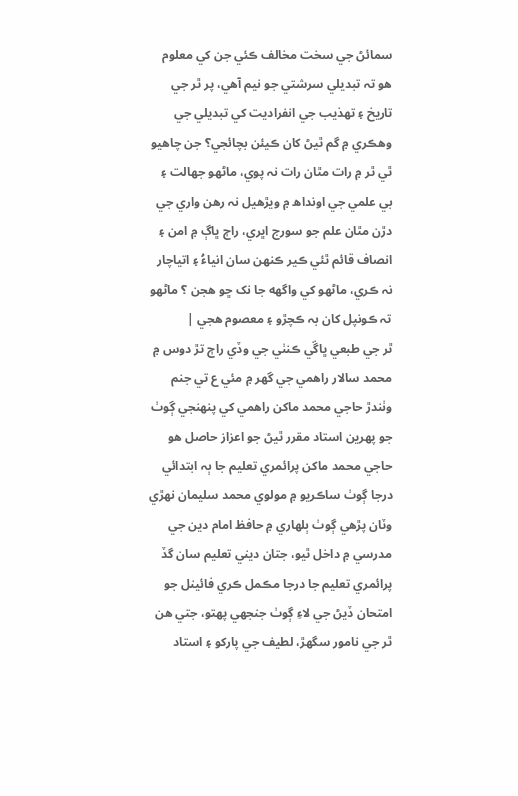سمائڻ جي سخت مخالف ڪئي جن کي معلوم ھو تہ تبديلي سرشتي جو نيم آھي، پر ٿر جي تاريخ ۽ تهذيب جي انفراديت کي تبديلي جي وھڪري ۾ گم ٿيڻ کان ڪيئن بچائجي؟ جن چاھيو ٿي ٿر ۾ رات مٿان رات نہ پوي، ماڻهو جهالت ۽ بي علمي جي اونداھ ۾ ويڙھيل نہ رهن واري جي دڙن مٿان علم جو سورج اڀري، راڄ ڀاڳ ۾ امن ۽ انصاف قائم ٿئي ڪير ڪنھن سان انياءُ ۽ اتياچار نہ ڪري، ماڻهو کي واگهه جا نک ڇو ھجن ؟ ماڻهو تہ ڪونپل کان بہ ڪچڙو ۽ معصوم ھجي |
ٿر جي طبعي ڀاڱي ڪنٺي جي وڏي راڄ تڙ دوس ۾ محمد سالار راھمي جي گهر ۾ مئي ع تي جنم وٺندڙ حاجي محمد ماکن راھمي کي پنھنجي ڳوٺ جو پھرين استاد مقرر ٿيڻ جو اعزاز حاصل ھو حاجي محمد ماکن پرائمري تعليم جا ٻہ ابتدائي درجا ڳوٺ ساڪريو ۾ مولوي محمد سليمان نھڙي وٽان پڙهي ڳوٺ ٻلھاري ۾ حافظ امام دين جي مدرسي ۾ داخل ٿيو، جتان ديني تعليم سان گڏ پرائمري تعليم جا درجا مڪمل ڪري فائينل جو امتحان ڏيڻ جي لاءِ ڳوٺ جنجهي پھتو، جتي ھن ٿر جي نامور سگهڙ، لطيف جي پارکو ۽ استاد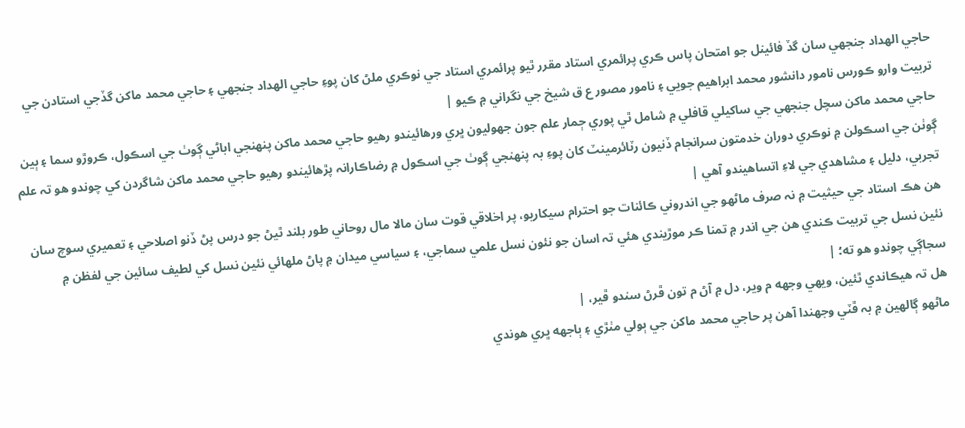حاجي الهداد جنجهي سان گڏ فائينل جو امتحان پاس ڪري پرائمري استاد مقرر ٿيو پرائمري استاد جي نوڪري ملڻ کان پوءِ حاجي الهداد جنجهي ۽ حاجي محمد ماکن گڏجي استادن جي تربيت وارو ڪورس نامور دانشور محمد ابراھيم جويي ۽ نامور مصور ع ق شيخ جي نگراني ۾ ڪيو |
حاجي محمد ماکن سچل جنجهي جي ساکيلي قافلي ۾ شامل ٿي پوري ڄمار علم جون جهوليون ڀري ورھائيندو رهيو حاجي محمد ماکن پنھنجي اباڻي ڳوٺ جي اسڪول، ڪروڙو سما ۽ ٻين ڳوٺن جي اسڪولن ۾ نوڪري دوران خدمتون سرانجام ڏنيون رٽائرمينٽ کان پوءِ بہ پنھنجي ڳوٺ جي اسڪول ۾ رضاڪارانہ پڙهائيندو رهيو حاجي محمد ماکن شاگردن کي چوندو ھو تہ علم تجربي، دليل ۽ مشاھدي جي لاءِ اتساھيندو آھي |
ھن ھڪ استاد جي حيثيت ۾ نہ صرف ماڻهو جي اندروني ڪائنات جو احترام سيکاريو، پر اخلاقي قوت سان مالا مال روحاني طور بلند ٿيڻ جو درس پڻ ڏنو اصلاحي ۽ تعميري سوچ سان نئين نسل جي تربيت ڪندي ھن جي اندر ۾ تمنا ڪر موڙيندي ھئي تہ اسان جو نئون نسل علمي سماجي، ۽ سياسي ميدان ۾ پاڻ ملهائي نئين نسل کي لطيف سائين جي لفظن ۾ سجاڳي چوندو ھو ته؛ |
ھل تہ ھيڪاندي ٿئين، ويھي وجهه م وير، دل ۾ آڻ م تون ڦرڻ سندو ڦير، |
ماڻهو ڳالھين ۾ بہ ڦٽي وجهندا آھن پر حاجي محمد ماکن جي ٻولي مٺڙي ۽ ٻاجهه ڀري ھوندي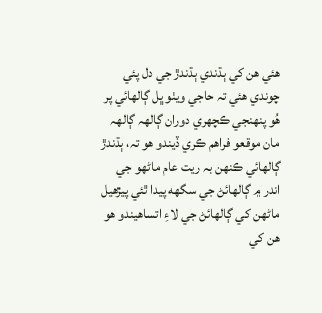ھئي ھن کي ٻڌندي ٻڌندڙ جي دل پئي چوندي ھئي تہ حاجي ويٺو ڀل ڳالهائي پر ھُو پنھنجي ڪچھري دوران ڳالهہ ڳالهہ مان موقعو فراھم ڪري ڏيندو ھو تہ، ٻڌندڙ ڳالهائي ڪنھن بہ ريت عام ماڻهو جي اندر ۾ ڳالهائڻ جي سگهه پيدا ٿئي پيڙهيل ماڻهن کي ڳالهائڻ جي لاءِ اتساھيندو ھو ھن کي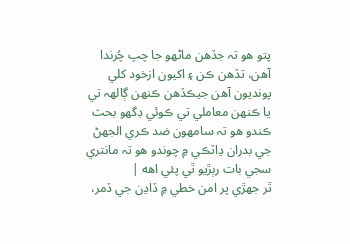پتو ھو تہ جڏهن ماڻهو جا چپ چُرندا آھن، تڏهن ڪن ۽ اکيون ازخود کلي پونديون آھن جيڪڏھن ڪنھن ڳالهہ تي يا ڪنھن معاملي تي ڪوئي ڊگهو بحث ڪندو ھو تہ سامھون ضد ڪري الجهڻ جي بدران ڍاٽڪي ۾ چوندو ھو تہ مانتري سجي بات رٻڙيو ٿي پئي اھه |
ٿر جھڙي پر امن خطي ۾ ڏاڍن جي ڏمر،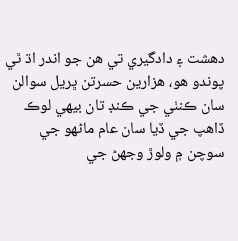دھشت ۽ دادگيري تي ھن جو اندر اڌ ٿي پوندو ھو، ھزارين حسرتن ڀريل سوالن سان ڪنٺي جي ڪنڊ تان بيھي لوڪ ڏاھپ جي ڏيا سان عام ماڻهو جي سوچن ۾ ولوڙ وجهڻ جي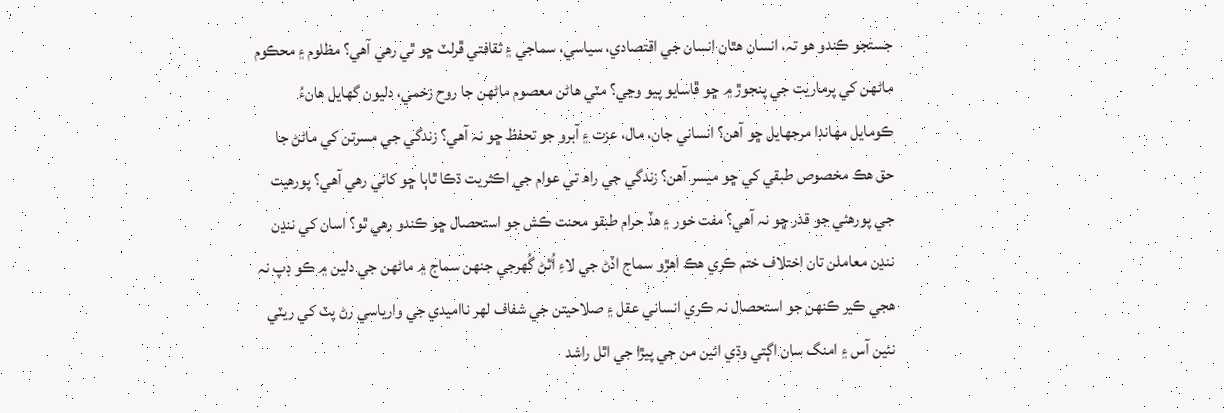جستجو ڪندو ھو تہ، انسان ھٿان انسان جي اقتصادي، سياسي، سماجي ۽ ثقافتي ڦرلٽ ڇو ٿي رهي آھي؟ مظلوم ۽ محڪوم ماڻهن کي پرماريت جي پنجوڙ ۾ ڇو ڦاسايو پيو وڃي؟ مٽي ھاڻن معصوم ماڻهن جا روح زخمي، دليون گهايل ھانءُ ڪومايل مھانڊا مرجهايل ڇو آھن؟ انساني جان، مال، عزت ۽ آبرو جو تحفظ ڇو نہ آھي؟ زندگي جي مسرتن کي ماڻڻ جا حق ھڪ مخصوص طبقي کي ڇو ميسر آھن؟ زندگي جي راھ تي عوام جي اڪثريت ڌڪا ٿاٻا ڇو کائي رهي آھي؟ پورهيت جي پورهئي جو قدر ڇو نہ آھي؟ مفت خور ۽ ھڏ حرام طبقو محنت ڪش جو استحصال ڇو ڪندو رهي ٿو؟ اسان کي ننڍن ننڍن معاملن تان اختلاف ختم ڪري ھڪ اھڙو سماج اڏڻ جي لاءِ اُٿڻ گُهرجي جنھن سماج ۾ ماڻهن جي دلين ۾ ڪو ڊپ نہ ھجي ڪير ڪنھن جو استحصال نہ ڪري انساني عقل ۽ صلاحيتن جي شفاف لھر نااميدي جي وارياسي رڻ پٽ کي ريٽي نئين آس ۽ امنگ سان اڳتي وڌي ائين من جي پيڙا جي اٿل راشد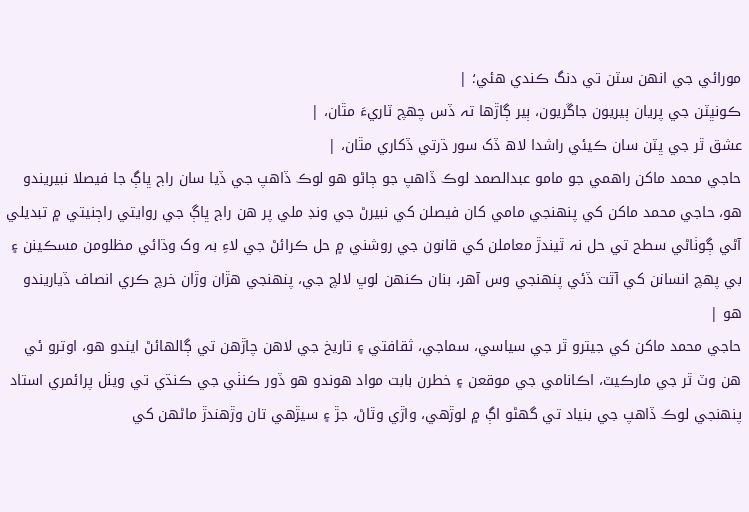مورائي جي انهن سٽن تي دنگ ڪندي ھئي؛ |
ڪونڀٽن جي پريان ٻيريون جاڱريون، ٻير ڳاڙها تہ ڏس چھچ ٽاريءَ مٿان، |
عشق ٿر جي ڀٽن سان ڪيئي راشدا لاھ ڏک سور ڌرتي ڏکاري مٿان، |
حاجي محمد ماکن راھمي جو مامو عبدالصمد لوڪ ڏاھپ جو ڄاڻو ھو لوڪ ڏاھپ جي ڏيا سان راڄ ڀاڳ جا فيصلا نبيريندو ھو، حاجي محمد ماکن کي پنھنجي مامي کان فيصلن کي نبيرڻ جي ونڊ ملي پر ھن راڄ ڀاڳ جي روايتي راڄنيتي ۾ تبديلي آڻي ڳوٺاڻي سطح تي حل نہ ٿيندڙ معاملن کي قانون جي روشني ۾ حل ڪرائڻ جي لاءِ بہ وک وڌائي مظلومن مسڪينن ۽ بي پھچ انسانن کي آٿت ڏئي پنھنجي وس آھر، بنان ڪنھن لوڀ لالچ جي، پنھنجي ھڙان وڙان خرچ ڪري انصاف ڏياريندو ھو |
حاجي محمد ماکن کي جيترو ٿر جي سياسي، سماجي، ثقافتي ۽ تاريخ جي لاھن چاڙهن تي ڳالهائڻ ايندو ھو، اوترو ئي ھن وٽ ٿر جي مارڪيٽ، اڪانامي جي موقعن ۽ خطرن بابت مواد ھوندو ھو ڏور ڪنٺي جي ڪنڌي تي ويٺل پرائمري استاد پنھنجي لوڪ ڏاھپ جي بنياد تي گهڻو اڳ ۾ لوڙھي، واڙي وٿاڻ، جڙ ۽ سيڙهي تان وڙهندڙ ماڻهن کي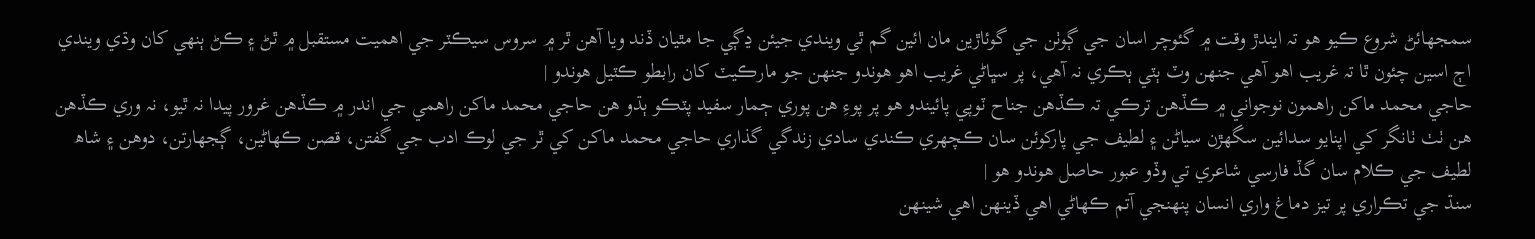سمجھائڻ شروع ڪيو ھو تہ ايندڙ وقت ۾ گئوچر اسان جي ڳوٺن جي گوئاڙين مان ائين گم ٿي ويندي جيئن ڍڳي جا مٿيان ڏند ويا آھن ٿر ۾ سروس سيڪٽر جي اھميت مستقبل ۾ ٿڻ ۽ ڪڻ ٻنهي کان وڌي ويندي اڄ اسين چئون ٿا تہ غريب اھو آھي جنھن وٽ ٻٽي ٻڪري نہ آھي، پر سڀاڻي غريب اھو ھوندو جنھن جو مارڪيٽ کان رابطو ڪٽيل ھوندو |
حاجي محمد ماکن راھمون نوجواني ۾ ڪڏهن ترڪي تہ ڪڏهن جناح ٽوپي پائيندو ھو پر پوءِ ھن پوري ڄمار سفيد پٽڪو ٻڌو ھن حاجي محمد ماکن راھمي جي اندر ۾ ڪڏهن غرور پيدا نہ ٿيو، نہ وري ڪڏهن ھن ٺٺ ٺانگر کي اپنايو سدائين سگهڙن سياڻن ۽ لطيف جي پارکوئن سان ڪچھري ڪندي سادي زندگي گذاري حاجي محمد ماکن کي ٿر جي لوڪ ادب جي گفتن، قصن ڪھاڻين، ڳجهارتن، دوھن ۽ شاھ لطيف جي ڪلام سان گڏ فارسي شاعري تي وڏو عبور حاصل ھوندو ھو |
سنڌ جي تڪراري پر تيز دماغ واري انسان پنھنجي آتم ڪھاڻي اھي ڏينھن اھي شينھن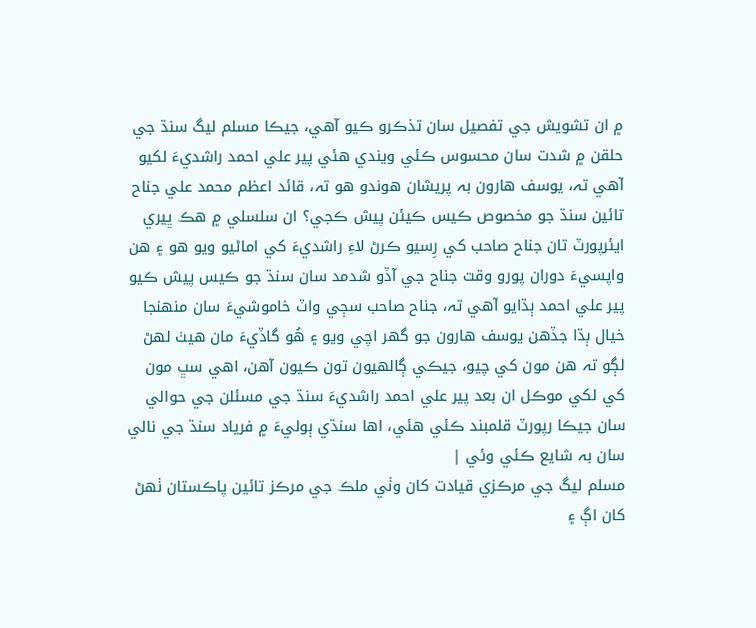۾ ان تشويش جي تفصيل سان تذڪرو ڪيو آھي، جيڪا مسلم ليگ سنڌ جي حلقن ۾ شدت سان محسوس ڪئي ويندي ھئي پير علي احمد راشديءَ لکيو آھي تہ، يوسف ھارون بہ پريشان ھوندو ھو تہ، قائد اعظم محمد علي جناح تائين سنڌ جو مخصوص ڪيس ڪيئن پيش ڪجي؟ ان سلسلي ۾ ھڪ ڀيري ايئرپورٽ تان جناح صاحب کي رِسيو ڪرڻ لاءِ راشديءَ کي اماڻيو ويو ھو ۽ ھن واپسيءَ دوران پورو وقت جناح جي آڏو شدمد سان سنڌ جو ڪيس پيش ڪيو پير علي احمد ٻڌايو آھي تہ، جناح صاحب سڄي واٽ خاموشيءَ سان منھنجا خيال ٻڌا جڏھن يوسف ھارون جو گهر اچي ويو ۽ ھُو گاڏيءَ مان ھيٺ لھڻ لڳو تہ ھن مون کي چيو، جيڪي ڳالھيون تون ڪيون آھن، اھي سڀ مون کي لکي موڪل ان بعد پير علي احمد راشديءَ سنڌ جي مسئلن جي حوالي سان جيڪا رپورٽ قلمبند ڪئي ھئي، اھا سنڌي ٻوليءَ ۾ فرياد سنڌ جي نالي سان بہ شايع ڪئي وئي |
مسلم ليگ جي مرڪزي قيادت کان وٺي ملڪ جي مرڪز تائين پاڪستان ٺھڻ کان اڳ ۽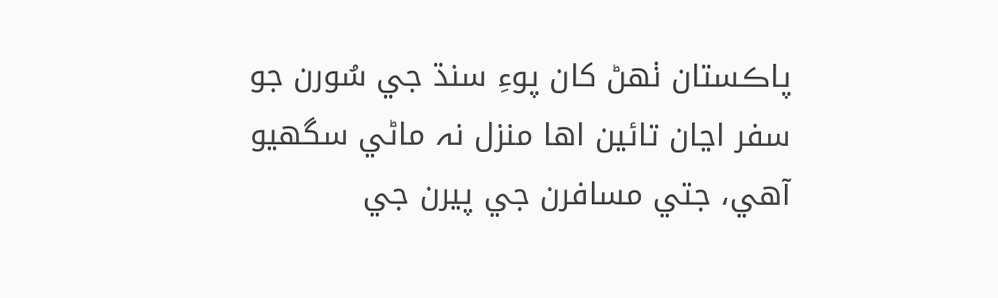پاڪستان ٺھڻ کان پوءِ سنڌ جي سُورن جو سفر اڃان تائين اھا منزل نہ ماڻي سگهيو آھي، جتي مسافرن جي پيرن جي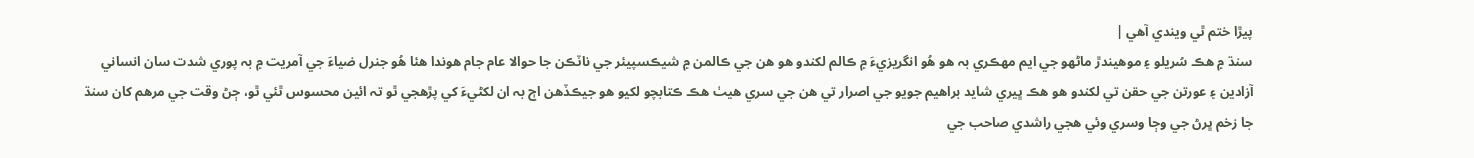پيڙا ختم ٿي ويندي آھي |
سنڌ ۾ ھڪ سُريلو ۽ موھيندڙ ماڻهو جي ايم مھڪري بہ ھو ھُو انگريزيءَ ۾ ڪالم لکندو ھو ھن جي ڪالمن ۾ شيڪسپيئر جي ناٽڪن جا حوالا عام جام ھوندا ھئا ھُو جنرل ضياءَ جي آمريت ۾ بہ پوري شدت سان انساني آزادين ۽ عورتن جي حقن تي لکندو ھو ھڪ ڀيري شايد براھيم جويو جي اصرار تي ھن جي سري ھيٺ ھڪ ڪتابچو لکيو ھو جيڪڏھن اڄ بہ ان لکڻيءَ کي پڙهجي ٿو تہ ائين محسوس ٿئي ٿو، ڄڻ وقت جي مرهم کان سنڌ جا زخم ڀرڻ جي وڄا وسري وئي ھجي راشدي صاحب جي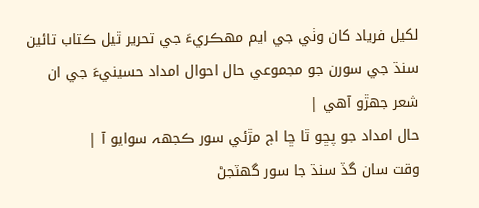لکيل فرياد کان وٺي جي ايم مھڪريءَ جي تحرير ٿيل ڪتاب تائين سنڌ جي سورن جو مجموعي حال احوال امداد حسينيءَ جي ان شعر جھڙو آھي |
حال امداد جو پڇو ٿا ڇا اڄ مڙئي سور ڪجھہ سوايو آ |
وقت سان گڏ سنڌ جا سور گهٽجڻ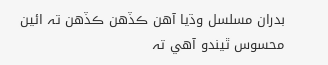بدران مسلسل وڌيا آھن ڪڏھن ڪڏھن تہ ائين محسوس ٿيندو آھي تہ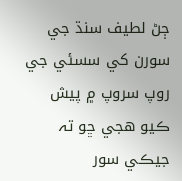ڄڻ لطيف سنڌ جي سورن کي سسئي جي روپ سروپ ۾ پيش ڪيو ھجي ڇو تہ جيڪي سور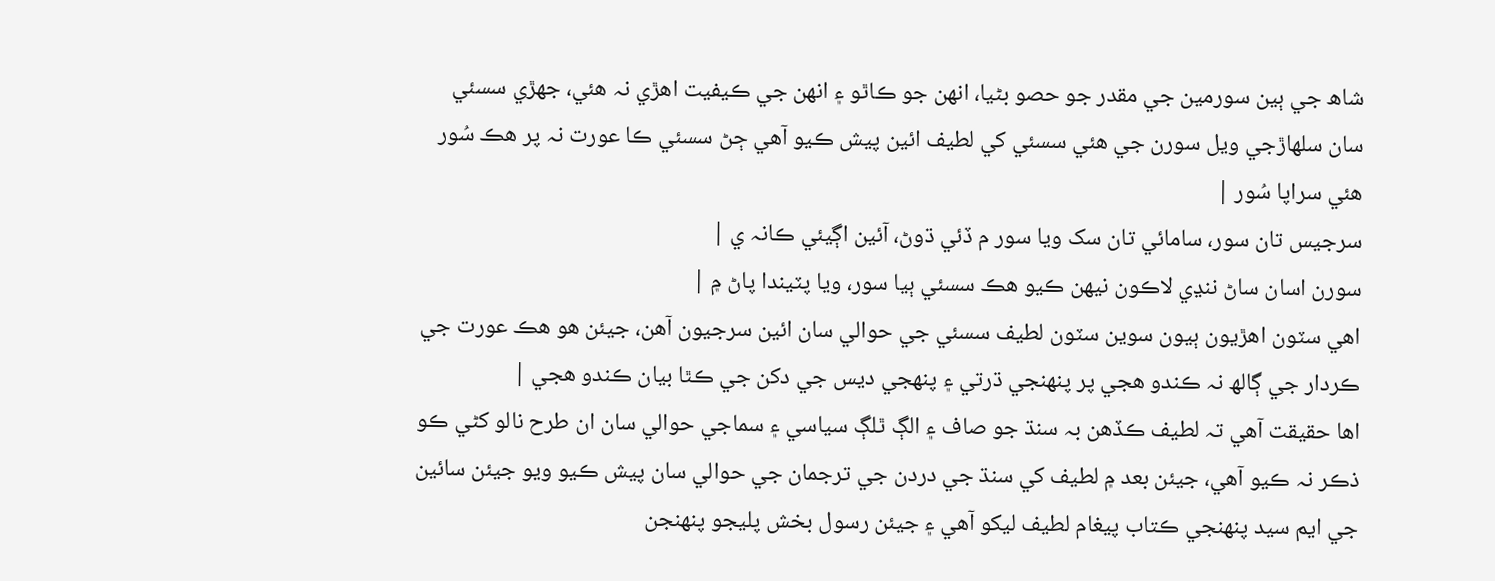شاھ جي ٻين سورمين جي مقدر جو حصو بڻيا، انهن جو ڪاٿو ۽ انهن جي ڪيفيت اھڙي نہ ھئي، جھڙي سسئي سان سلهاڙجي ويل سورن جي ھئي سسئي کي لطيف ائين پيش ڪيو آھي ڄڻ سسئي ڪا عورت نہ پر ھڪ سُور ھئي سراپا سُور |
سرجيس تان سور، سامائي تان سک ويا سور م ڏئي ڌوڻ، آئين اڳيئي ڪانہ ي |
سورن اسان ساڻ ننڍي لاڪون نيھن ڪيو ھڪ سسئي ٻيا سور، ويا پٽيندا پاڻ ۾ |
اھي سٽون اھڙيون ٻيون سوين سٽون لطيف سسئي جي حوالي سان ائين سرجيون آھن، جيئن ھو ھڪ عورت جي ڪردار جي ڳالھ نہ ڪندو ھجي پر پنھنجي ڌرتي ۽ پنھجي ديس جي دکن جي ڪٿا بيان ڪندو ھجي |
اھا حقيقت آھي تہ لطيف ڪڏھن بہ سنڌ جو صاف ۽ الڳ ٿلڳ سياسي ۽ سماجي حوالي سان ان طرح نالو کڻي ڪو ذڪر نہ ڪيو آھي، جيئن بعد ۾ لطيف کي سنڌ جي دردن جي ترجمان جي حوالي سان پيش ڪيو ويو جيئن سائين جي ايم سيد پنھنجي ڪتاب پيغام لطيف ليکو آھي ۽ جيئن رسول بخش پليجو پنھنجن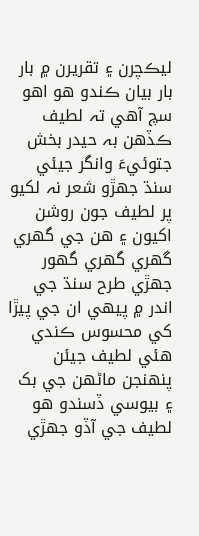ليڪچرن ۽ تقريرن ۾ بار بار بيان ڪندو ھو اھو سچ آھي تہ لطيف ڪڏھن بہ حيدر بخش جتوئيءَ وانگر جيئي سنڌ جھڙو شعر نہ لکيو پر لطيف جون روشن اکيون ۽ ھن جي گهري گھري گهري گهور جھڙي طرح سنڌ جي اندر ۾ پيھي ان جي پيڙا کي محسوس ڪندي ھئي لطيف جيئن پنھنجن ماڻهن جي بک ۽ بيوسي ڏسندو ھو لطيف جي آڏو جھڙي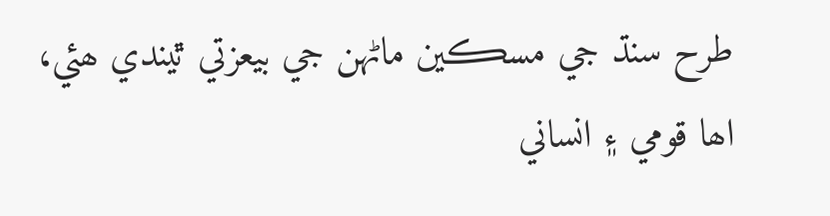طرح سنڌ جي مسڪين ماڻهن جي بيعزتي ٿيندي ھئي، اھا قومي ۽ انساني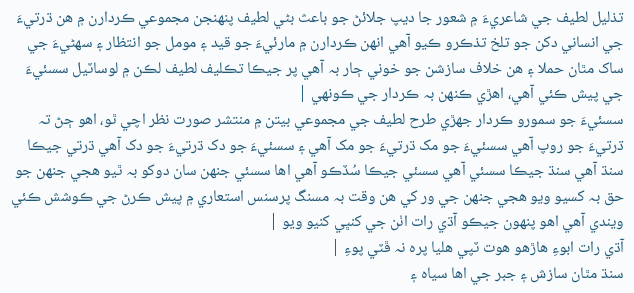تذليل لطيف جي شاعريءَ ۾ شعور جا ديپ جلائڻ جو باعث بڻي لطيف پنھنجن مجموعي ڪردارن ۾ ھن ڌرتيءَ جي انساني دکن جو تلخ تذڪرو ڪيو آھي انهن ڪردارن ۾ مارئيءَ جو قيد ۽ مومل جو انتظار ۽ سھڻيءَ جي ساک مٿان حملا ۽ ھن خلاف سازشن جو خوني ڄار بہ آھي پر جيڪا تڪليف لطيف لڪن ۾ لوساٽيل سسئيءَ جي پيش ڪئي آھي، اھڙي ڪنھن بہ ڪردار جي ڪونهي |
سسئيءَ جو سمورو ڪردار جھڙي طرح لطيف جي مجموعي بيتن ۾ منتشر صورت نظر اچي ٿو، اھو ڄڻ تہ ڌرتيءَ جو روپ آھي سسئيءَ جو مک ڌرتيءَ جو مک آھي ۽ سسئيءَ جو دک ڌرتيءَ جو دک آھي ڌرتي جيڪا سنڌ آھي سنڌ جيڪا سسئي آھي سسئي جيڪا سُڏڪو آھي اھا سسئي جنھن سان دوکو بہ ٿيو ھجي جنھن جو حق بہ کسيو ويو ھجي جنھن جي ور کي ھن وقت بہ مسنگ پرسنس استعاري ۾ پيش ڪرڻ جي ڪوشش ڪئي ويندي آھي اھو پنھون جيڪو آڌي رات اٺن جي کنڀي کنيو ويو |
آڌي رات ابوءِ ھاڙهو ھوت ٽپي ھليا پرہ نہ ڦٽي پوءِ |
سنڌ مٿان سازش ۽ جبر جي اھا سياہ ۽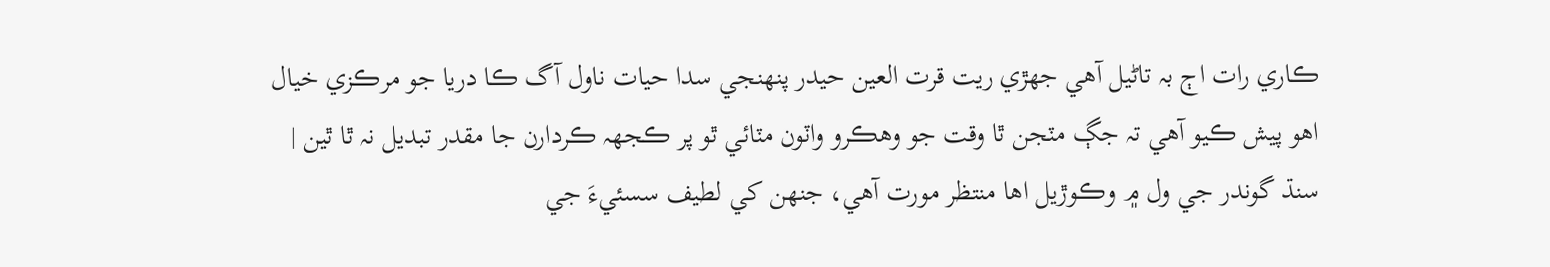ڪاري رات اڄ بہ تاڻيل آھي جھڙي ريت قرت العين حيدر پنھنجي سدا حيات ناول آگ ڪا دريا جو مرڪزي خيال اھو پيش ڪيو آھي تہ جڳ مٽجن ٿا وقت جو وھڪرو واٽون مٽائي ٿو پر ڪجھہ ڪردارن جا مقدر تبديل نہ ٿا ٿين |
سنڌ گوندر جي ول ۾ وڪوڙيل اھا منتظر مورت آھي، جنھن کي لطيف سسئيءَ جي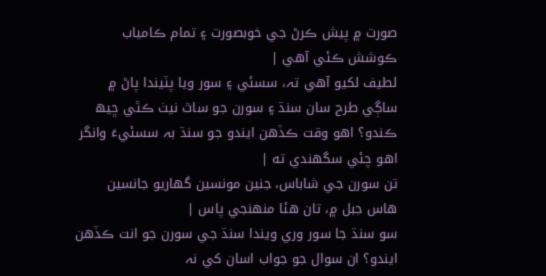صورت ۾ پيش ڪرڻ جي خوبصورت ۽ تمام ڪامياب ڪوشش ڪئي آھي |
لطيف لکيو آھي تہ، سسئي ۽ سور ويا پٽيندا پاڻ ۾ ساڳي طرح سان سنڌ ۽ سورن جو ساٿ نيٺ ڪٿي ڇيھ ڪندو؟ اھو وقت ڪڏھن ايندو جو سنڌ بہ سسئيءَ وانگر اھو چئي سگهندي ته |
تن سورن جي شاباس، جنين مونسين گهاريو جانسين ھاس جبل ۾، تان ھئا منھنجي پاس |
سو سنڌ جا سور وري ويندا سنڌ جي سورن جو انت ڪڏھن ايندو؟ ان سوال جو جواب اسان کي نہ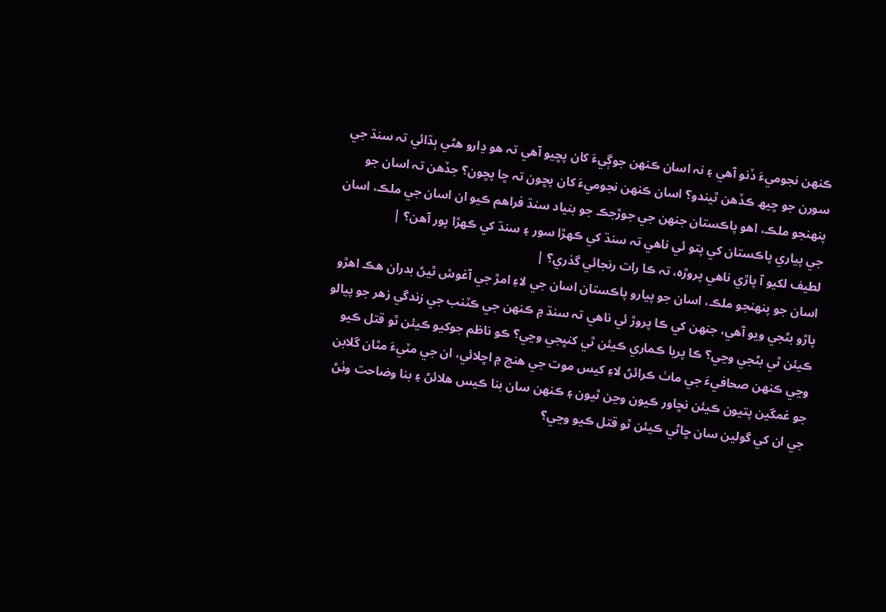ڪنھن نجوميءَ ڏنو آھي ۽ نہ اسان ڪنھن جوڳيءَ کان پڇيو آھي تہ ھو ڍارو ھڻي ٻڌائي تہ سنڌ جي سورن جو ڇيھ ڪڏھن ٿيندو؟ اسان ڪنھن نجوميءَ کان پڇون تہ ڇا پڇون؟ جڏھن تہ اسان جو پنھنجو ملڪ، اھو پاڪستان جنھن جي جوڙجڪ جو بنياد سنڌ فراھم ڪيو ان اسان جي ملڪ، اسان جي پياري پاڪستان کي پتو ئي ناھي تہ سنڌ کي ڪھڙا سور ۽ سنڌ کي ڪھڙا پور آھن؟ |
لطيف لکيو آ پاڙي ناھي پروڙه، تہ ڪا رات رنجائي گذري؟ |
اسان جو پنھنجو ملڪ، اسان جو پيارو پاڪستان اسان جي لاءِ امڙ جي آغوش ٿيڻ بدران ھڪ اھڙو پاڙو بڻجي ويو آھي، جنھن کي ڪا پروڙ ئي ناھي تہ سنڌ ۾ ڪنھن جي ڪٽنب جي زندگي زھر جو پيالو ڪيئن ٿي بڻجي وڃي؟ ڪا پريا ڪماري ڪيئن ٿي کنڀجي وڃي؟ ڪو ناظم جوکيو ڪيئن ٿو قتل ڪيو وڃي ڪنھن صحافيءَ جي ماٺ ڪرائڻ لاءِ کيس موت جي ھنج ۾ اڇلائي، ان جي مٽيءَ مٿان گلابن جو غمگين پتيون ڪيئن نڇاور ڪيون وڃن ٿيون ۽ ڪنھن سان بنا ڪيس ھلائڻ ۽ بنا وضاحت وٺڻ جي ان کي گولين سان ڇاڻي ڪيئن ٿو قتل ڪيو وڃي؟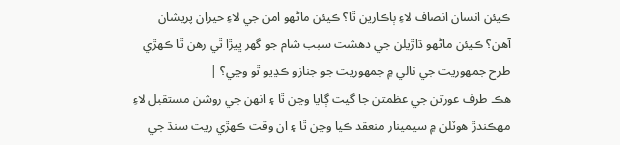ڪيئن انسان انصاف لاءِ ٻاڪارين ٿا؟ ڪيئن ماڻهو امن جي لاءِ حيران پريشان آھن؟ ڪيئن ماڻهو ڌاڙيلن جي دھشت سبب شام جو گهر ڀيڙا ٿي رهن ٿا ڪھڙي طرح جمھوريت جي نالي ۾ جمھوريت جو جنازو ڪڍيو ٿو وڃي؟ |
ھڪ طرف عورتن جي عظمتن جا گيت ڳايا وڃن ٿا ۽ انهن جي روشن مستقبل لاءِ مھڪندڙ ھوٽلن ۾ سيمينار منعقد ڪيا وڃن ٿا ۽ ان وقت ڪھڙي ريت سنڌ جي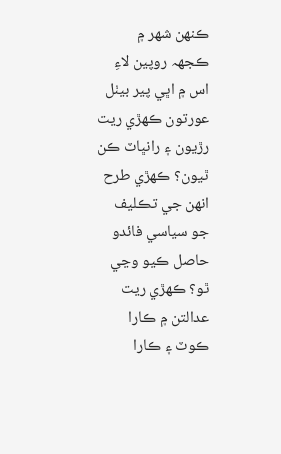ڪنھن شھر ۾ ڪجھہ روپين لاءِ اس ۾ اڀي پير بيٺل عورتون ڪھڙي ريت رڙيون ۽ رانڀاٽ ڪن ٿيون؟ ڪھڙي طرح انهن جي تڪليف جو سياسي فائدو حاصل ڪيو وڃي ٿو؟ ڪھڙي ريت عدالتن ۾ ڪارا ڪوٽ ۽ ڪارا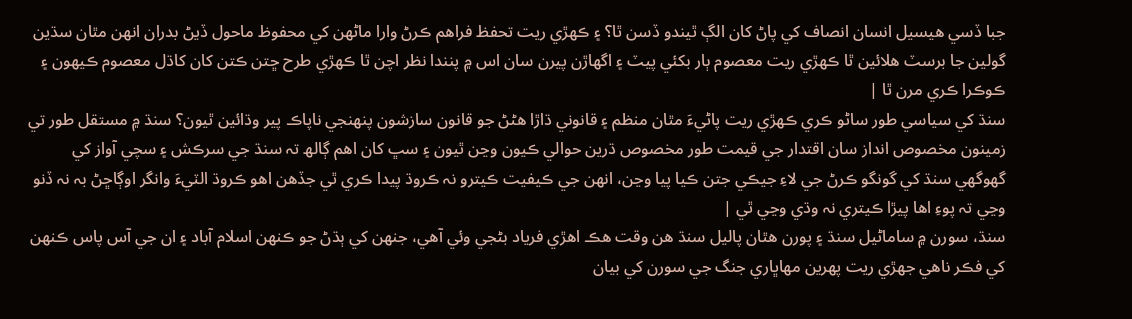جبا ڏسي ھيسيل انسان انصاف کي پاڻ کان الڳ ٿيندو ڏسن ٿا؟ ۽ ڪھڙي ريت تحفظ فراھم ڪرڻ وارا ماڻهن کي محفوظ ماحول ڏيڻ بدران انهن مٿان سڌين گولين جا برسٽ ھلائين ٿا ڪھڙي ريت معصوم ٻار بکئي پيٽ ۽ اگهاڙن پيرن سان اس ۾ پنندا نظر اچن ٿا ڪھڙي طرح ڇتن ڪتن کان کاڌل معصوم ڪيھون ۽ ڪوڪرا ڪري مرن ٿا |
سنڌ کي سياسي طور ساڻو ڪري ڪھڙي ريت پاڻيءَ مٿان منظم ۽ قانوني ڌاڙا ھڻڻ جو قانون سازشون پنھنجي ناپاڪ پير وڌائين ٿيون؟ سنڌ ۾ مستقل طور تي زمينون مخصوص انداز سان اقتدار جي قيمت طور مخصوص ڌرين حوالي ڪيون وڃن ٿيون ۽ سڀ کان اھم ڳالھ تہ سنڌ جي سرڪش ۽ سچي آواز کي گهوگهي سنڌ کي گونگو ڪرڻ جي لاءِ جيڪي جتن ڪيا پيا وڃن، انهن جي ڪيفيت ڪيترو نہ ڪروڌ پيدا ڪري ٿي جڏھن اھو ڪروڌ الٽيءَ وانگر اوڳاڇڻ بہ نہ ڏنو وڃي تہ پوءِ اھا پيڙا ڪيتري نہ وڌي وڃي ٿي |
سنڌ، سورن ۾ ساماڻيل سنڌ ۽ پورن ھٿان پاليل سنڌ ھن وقت ھڪ اھڙي فرياد بڻجي وئي آھي، جنھن کي ٻڌڻ جو ڪنھن اسلام آباد ۽ ان جي آس پاس ڪنھن کي فڪر ناھي جھڙي ريت پھرين مھاڀاري جنگ جي سورن کي بيان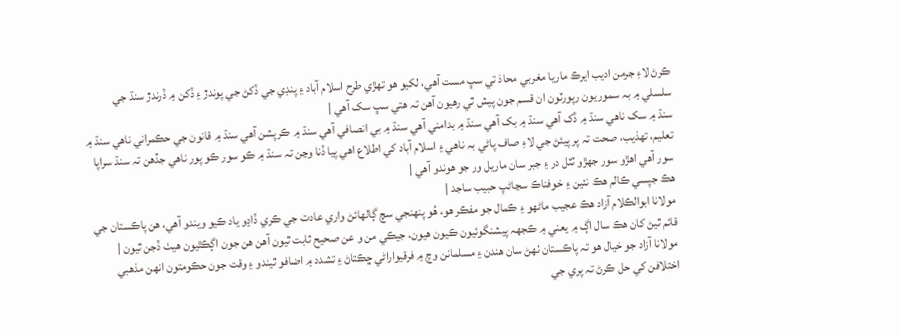ڪرڻ لاءِ جرمن اديب ايرڪ ماريا مغربي محاذ تي سڀ مست آھي، لکيو ھو تھڙي طرح اسلام آباد ۽ پنڊي جي ڏکڻ جي پوندڙ ۽ ڏکن ۾ ڏرندڙ سنڌ جي سلسلي ۾ بہ سموريون رپورٽون ان قسم جون پيش ٿي رهيون آھن تہ ھتي سڀ سک آھي |
سنڌ ۾ سک ناھي سنڌ ۾ ڏک آھي سنڌ ۾ بک آھي سنڌ ۾ بدامني آھي سنڌ ۾ بي انصافي آھي سنڌ ۾ ڪرپشن آھي سنڌ ۾ قانون جي حڪمراني ناھي سنڌ ۾ تعليم، تھذيب، صحت تہ پر پيئڻ جي لاءِ صاف پاڻي بہ ناھي ۽ اسلام آباد کي اطلاع اھي پيا ڏنا وڃن تہ سنڌ ۾ ڪو سور ڪو پور ناھي جڏھن تہ سنڌ سراپا سور آھي اھڙو سور جھڙو ٽٽل در ۽ جبر سان ماريل ور جو ھوندو آھي |
ھڪ جپسي ڪالم ھڪ نئين ۽ خوفناڪ سڃاڻپ حبيب ساجد |
مولانا ابوالڪلام آزاد ھڪ عجيب ماڻهو ۽ ڪمال جو مفڪر ھو، ھُو پنھنجي سچ ڳالهائڻ واري عادت جي ڪري ڏاڍو ياد ڪيو ويندو آھي، ھن پاڪستان جي قائم ٿيڻ کان ھڪ سال اڳ ۾ يعني ۾ ڪجھہ پيشنگوئيون ڪيون ھيون، جيڪي من و عن صحيح ثابت ٿيون آھن ھن جون اڳڪٿيون ھيٺ ڏجن ٿيون |
مولانا آزاد جو خيال ھو تہ پاڪستان ٺھڻ سان ھندن ۽ مسلمانن وچ ۾ فرقيواراڻي ڇڪتاڻ ۽ تشدد ۾ اضافو ٿيندو ۽ وقت جون حڪومتون انهن مذھبي اختلافن کي حل ڪرڻ تہ پري جي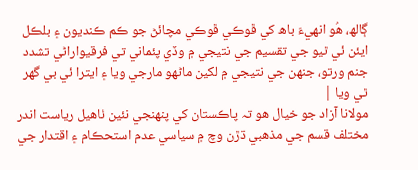ڳالھ، ھُو انهيءَ باھ کي ڦوڪي ڦوڪي مچائڻ جو ڪم ڪنديون ۽ بلڪل ايئن ئي ٿيو جي تقسيم جي نتيجي ۾ وڏي پئماني تي فرقيواراڻي تشدد جنم ورتو، جنھن جي نتيجي ۾ لکين ماڻهو مارجي ويا ۽ ايترا ئي بي گهر ٿي ويا |
مولانا آزاد جو خيال ھو تہ پاڪستان کي پنھنجي نئين ٺاھيل رياست اندر مختلف قسم جي مذھبي ڌڙن وچ ۾ سياسي عدم استحڪام ۽ اقتدار جي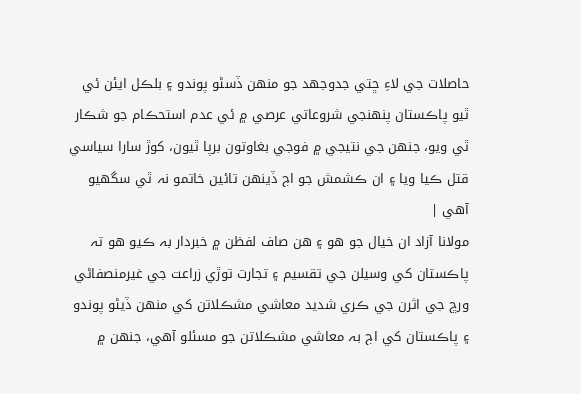حاصلات جي لاءِ ڇتي جدوجھد جو منھن ڏسڻو پوندو ۽ بلڪل ايئن ئي ٿيو پاڪستان پنھنجي شروعاتي عرصي ۾ ئي عدم استحڪام جو شڪار ٿي ويو، جنھن جي نتيجي ۾ فوجي بغاوتون برپا ٿيون، کوڙ سارا سياسي قتل ڪيا ويا ۽ ان ڪشمش جو اڄ ڏينھن تائين خاتمو نہ ٿي سگهيو آھي |
مولانا آزاد ان خيال جو ھو ۽ ھن صاف لفظن ۾ خبردار بہ ڪيو ھو تہ پاڪستان کي وسيلن جي تقسيم ۽ تجارت توڙي زراعت جي غيرمنصفاڻي ورڇ جي اثرن جي ڪري شديد معاشي مشڪلاتن کي منھن ڏيڻو پوندو ۽ پاڪستان کي اڄ بہ معاشي مشڪلاتن جو مسئلو آھي، جنھن ۾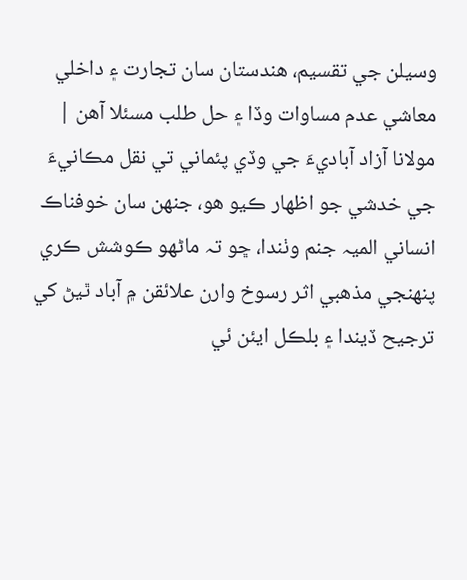وسيلن جي تقسيم، ھندستان سان تجارت ۽ داخلي معاشي عدم مساوات وڏا ۽ حل طلب مسئلا آھن |
مولانا آزاد آباديءَ جي وڏي پئماني تي نقل مڪانيءَ جي خدشي جو اظھار ڪيو ھو، جنھن سان خوفناڪ انساني الميہ جنم وٺندا، ڇو تہ ماڻهو ڪوشش ڪري پنھنجي مذھبي اثر رسوخ وارن علائقن ۾ آباد ٿيڻ کي ترجيح ڏيندا ۽ بلڪل ايئن ئي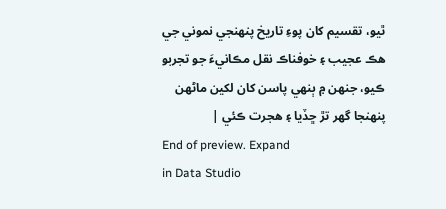ٿيو، تقسيم کان پوءِ تاريخ پنھنجي نموني جي ھڪ عجيب ۽ خوفناڪ نقل مڪانيءَ جو تجربو ڪيو، جنھن ۾ ٻنهي پاسن کان لکين ماڻهن پنھنجا گهر تڙ ڇڏيا ۽ ھجرت ڪئي |
End of preview. Expand
in Data Studio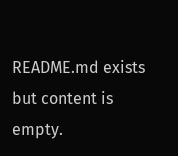README.md exists but content is empty.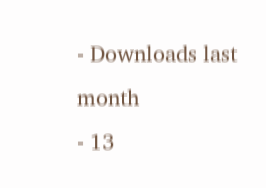- Downloads last month
- 13